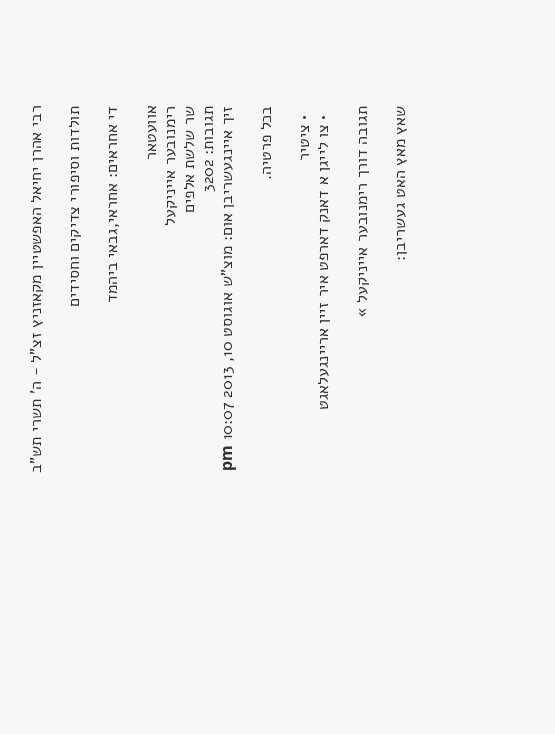רבי אהרן יחיאל האפשטיין מקאזניץ זצ"ל - ה' תשרי תש"ב

תולדות וסיפורי צדיקים וחסידים

די אחראים: אחראי,גבאי ביהמד

אוועטאר
רימנובער אייניקעל
שר שלשת אלפים
תגובות: 3202
זיך איינגעשריבן אום: מוצ"ש אוגוסט 10, 2013 10:07 pm

בכל פרטיה.

  • ציטיר
  • צו לייגן א דאנק דארפט איר זיין אריינגעלאגט

תגובה דורך רימנובער אייניקעל »

שאץ מאץ האט געשריבן: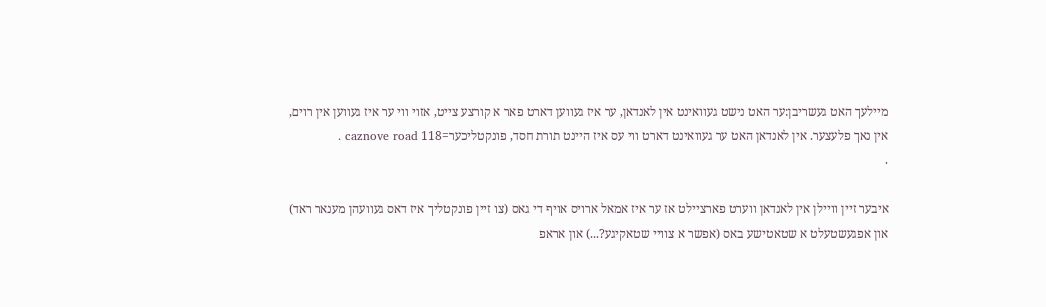מיילעך האט געשריבן:ער האט נישט געוואינט אין לאנדאן, ער איז געווען דארט פאר א קורצע צייט, אזוי ווי ער איז געווען אין רוים, אין נאך פלעצער. אין לאנדאן האט ער געוואינט דארט ווי עס איז היינט תורת חסד, פונקטליכער=118 caznove road .
.

איבער זיין וויילן אין לאנדאן ווערט פארציילט אז ער איז אמאל ארויס אויף די גאס (צו זיין פונקטליך איז דאס געוועהן מענאר ראד) און אפגעשטעלט א שטאטישע באס (אפשר א צוויי שטאקיגע?...) און אראפ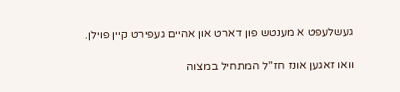געשלעפט א מענטש פון דארט און אהיים געפירט קיין פוילן.

וואו זאגען אונז חז"ל המתחיל במצוה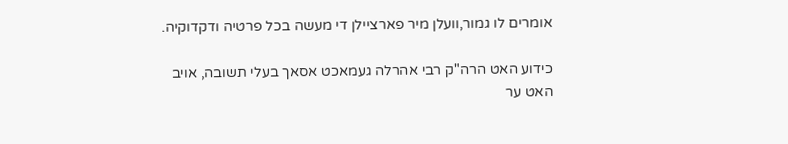אומרים לו גמור,וועלן מיר פארציילן די מעשה בכל פרטיה ודקדוקיה.

כידוע האט הרה"ק רבי אהרלה געמאכט אסאך בעלי תשובה, אויב האט ער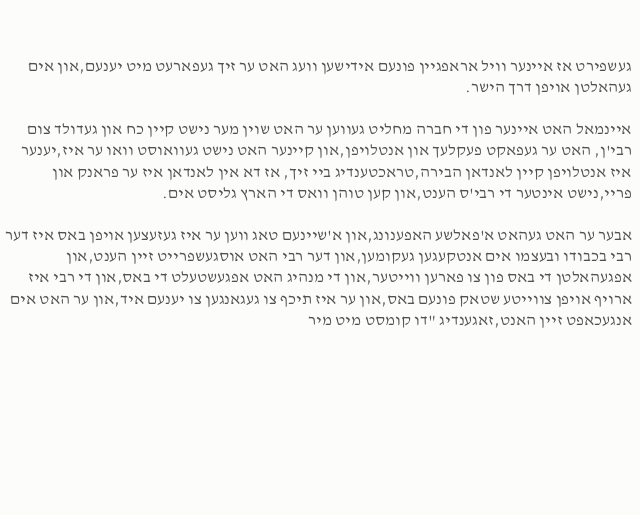געשפירט אז איינער וויל אראפגיין פונעם אידישען וועג האט ער זיך געפארעט מיט יענעם,און אים געהאלטן אויפן דרך הישר.

איינמאל האט איינער פון די חברה מחליט געווען ער האט שוין מער נישט קיין כח און געדולד צום רבי'ן, האט ער געפאקט פעקלעך און אנטלויפן,און קיינער האט נישט געוואוסט וואו ער איז,יענער איז אנטלויפן קיין לאנדאן הבירה,טראכטענדיג ביי זיך, אז דא אין לאנדאן איז ער פראנק און פריי,נישט אינטער די רבי'ס הענט,און קען טוהן וואס די הארץ גליסט אים.

אבער ער האט געהאט א'פאלשע האפענונג,און א'שיינעם טאג ווען ער איז געזעצען אויפן באס איז דער רבי בכבודו ובעצמו אים אנטקעגען געקומען,און דער רבי האט אוסגעשפרייט זיין הענט,און אפגעהאלטן די באס פון צו פארען ווייטער,און די מנהיג האט אפגעשטעלט די באס,און די רבי איז ארויף אויפן צווייטע שטאק פונעם באס,און ער איז תיכף צו געגאנגען צו יענעם איד,און ער האט אים אנגעכאפט זיין האנט,זאגענדיג "דו קומסט מיט מיר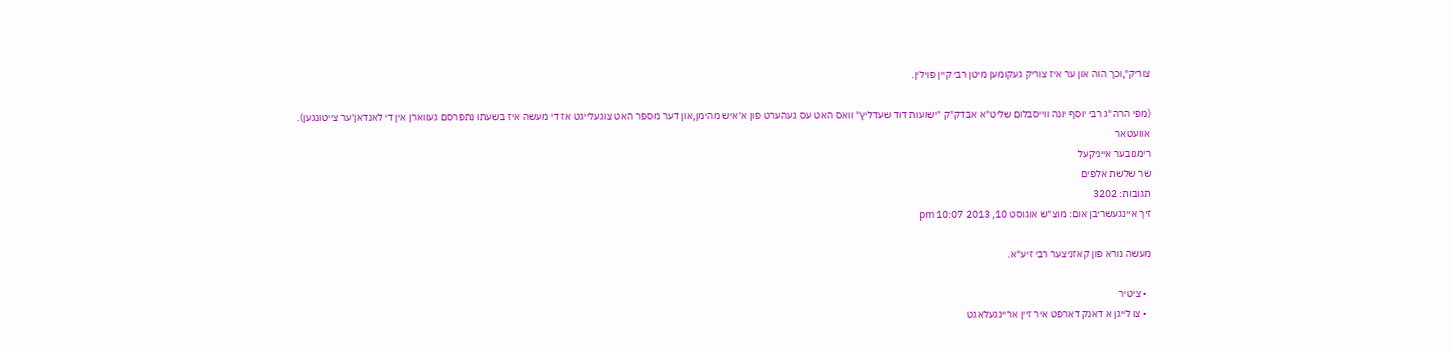צוריק",וכך הוה און ער איז צוריק געקומען מיטן רבי קיין פוילין.

(מפי הרה"ג רבי יוסף יונה ווייסבלום שליט"א אבדק"ק "ישועות דוד שעדליץ" וואס האט עס געהערט פון א'איש מהימן,און דער מספר האט צוגעלייגט אז די מעשה איז בשעתו נתפרסם געווארן אין די לאנדאן'ער צייטונגען).
אוועטאר
רימנובער אייניקעל
שר שלשת אלפים
תגובות: 3202
זיך איינגעשריבן אום: מוצ"ש אוגוסט 10, 2013 10:07 pm

מעשה נורא פון קאזניצער רבי זיע"א.

  • ציטיר
  • צו לייגן א דאנק דארפט איר זיין אריינגעלאגט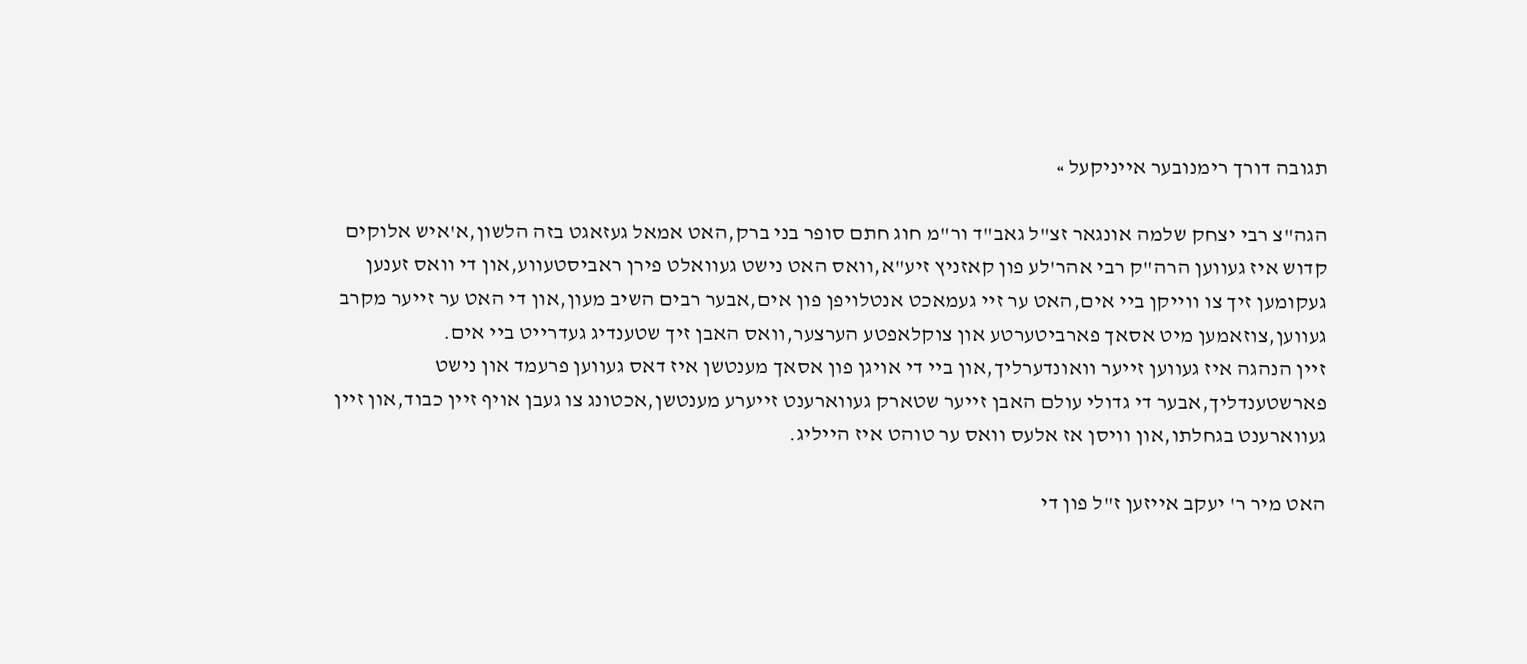תגובה דורך רימנובער אייניקעל »

הגה"צ רבי יצחק שלמה אונגאר זצ"ל גאב"ד ור"מ חוג חתם סופר בני ברק,האט אמאל געזאגט בזה הלשון,א'איש אלוקים קדוש איז געווען הרה"ק רבי אהר'לע פון קאזניץ זיע"א,וואס האט נישט געוואלט פירן ראביסטעווע,און די וואס זענען געקומען זיך צו ווייקן ביי אים,האט ער זיי געמאכט אנטלויפן פון אים,אבער רבים השיב מעון,און די האט ער זייער מקרב געווען,צוזאמען מיט אסאך פארביטערטע און צוקלאפטע הערצער,וואס האבן זיך שטענדיג געדרייט ביי אים.
זיין הנהגה איז געווען זייער וואונדערליך,און ביי די אויגן פון אסאך מענטשן איז דאס געווען פרעמד און נישט פארשטענדליך,אבער די גדולי עולם האבן זייער שטארק געווארענט זייערע מענטשן,אכטונג צו געבן אויף זיין כבוד,און זיין געווארענט בגחלתו,און וויסן אז אלעס וואס ער טוהט איז הייליג.

האט מיר ר' יעקב אייזען ז"ל פון די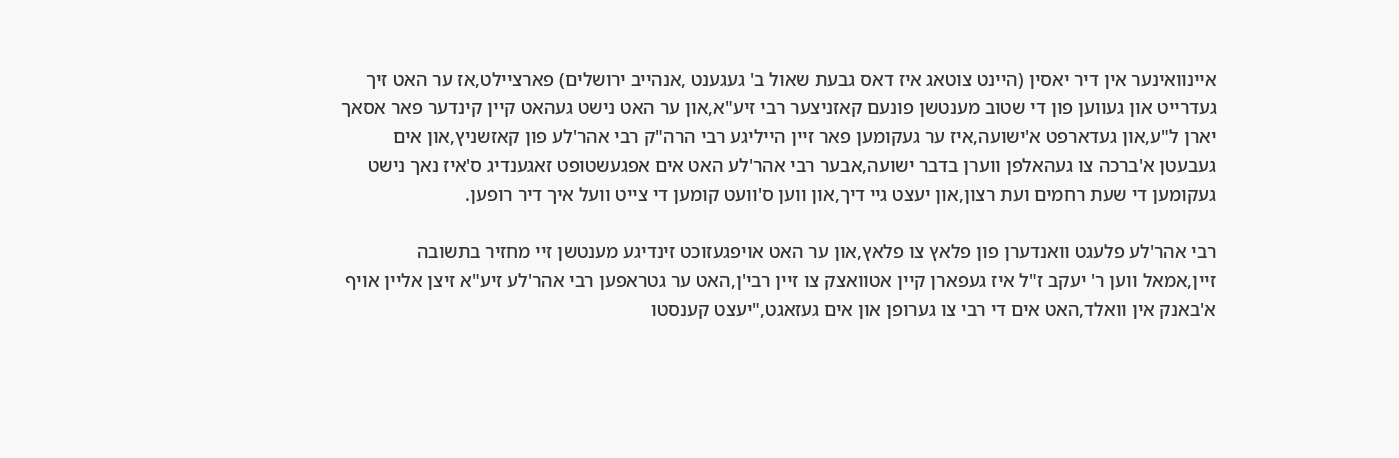איינוואינער אין דיר יאסין (היינט צוטאג איז דאס גבעת שאול ב' געגענט ,אנהייב ירושלים) פארציילט,אז ער האט זיך געדרייט און געווען פון די שטוב מענטשן פונעם קאזניצער רבי זיע"א,און ער האט נישט געהאט קיין קינדער פאר אסאך יארן ל"ע,און געדארפט א'ישועה,איז ער געקומען פאר זיין הייליגע רבי הרה"ק רבי אהר'לע פון קאזשניץ,און אים געבעטן א'ברכה צו געהאלפן ווערן בדבר ישועה,אבער רבי אהר'לע האט אים אפגעשטופט זאגענדיג ס'איז נאך נישט געקומען די שעת רחמים ועת רצון,און יעצט גיי דיך,און ווען ס'וועט קומען די צייט וועל איך דיר רופען.

רבי אהר'לע פלעגט וואנדערן פון פלאץ צו פלאץ,און ער האט אויפגעזוכט זינדיגע מענטשן זיי מחזיר בתשובה זיין,אמאל ווען ר' יעקב ז"ל איז געפארן קיין אטוואצק צו זיין רבי'ן,האט ער גטראפען רבי אהר'לע זיע"א זיצן אליין אויף א'באנק אין וואלד,האט אים די רבי צו גערופן און אים געזאגט,"יעצט קענסטו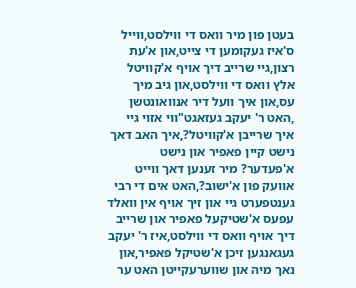בעטן פון מיר וואס די ווילסט,ווייל ס'איז געקומען די צייט,און א'עת רצון,גיי שרייב דיך אויף א'קוויטל אלץ וואס די ווילסט,און גיב מיך עס,און איך וועל דיר אנוואונטשן ,האט ר' יעקב געזאגט"ווי אזוי גיי איך שרייבן א'קוויטל?,איך האב דאך נישט קיין פאפיר און נישט א'פעדער? מיר זענען דאך ווייט אוועק פון א'ישוב?,האט אים די רבי גענטפערט גיי און זיך אויף אין וואלד עפעס א'שטיקעל פאפיר און שרייב דיך אויף וואס די ווילסט,איז ר' יעקב געגאנגען זיכן א'שטיקל פאפיר,און נאך מיה און שווערעקייטן האט ער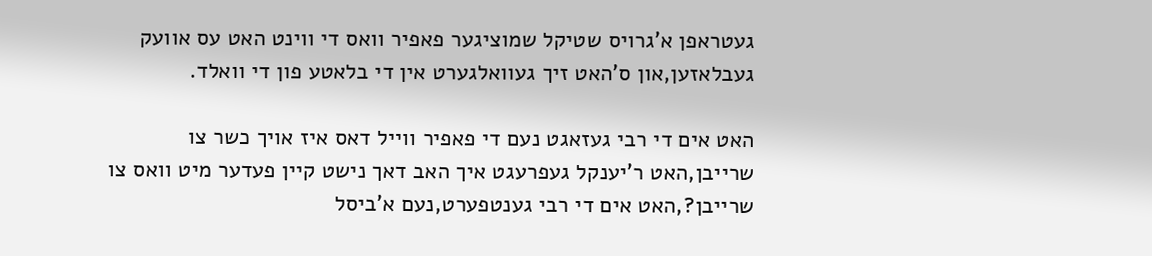געטראפן א'גרויס שטיקל שמוציגער פאפיר וואס די ווינט האט עס אוועק געבלאזען,און ס'האט זיך געוואלגערט אין די בלאטע פון די וואלד.

האט אים די רבי געזאגט נעם די פאפיר ווייל דאס איז אויך כשר צו שרייבן,האט ר'יענקל געפרעגט איך האב דאך נישט קיין פעדער מיט וואס צו שרייבן?,האט אים די רבי גענטפערט,נעם א'ביסל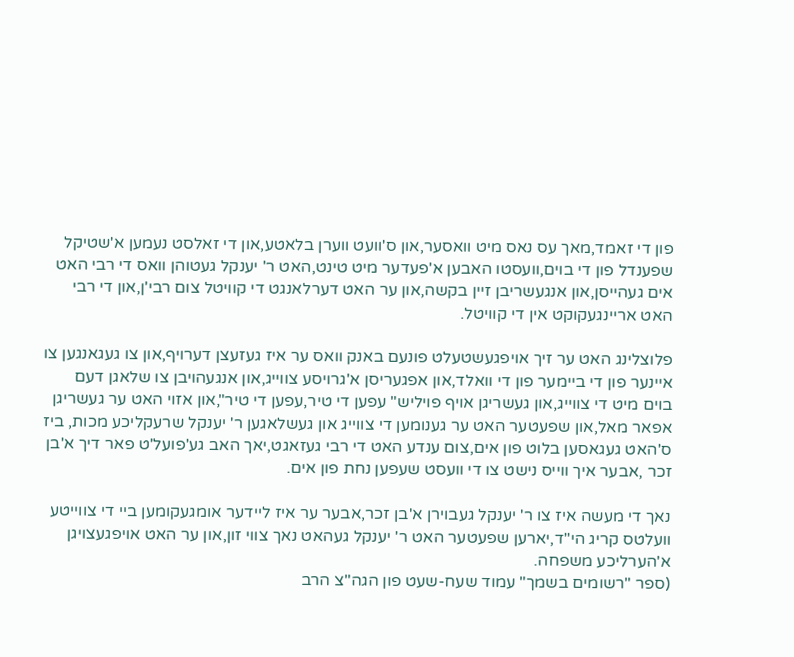פון די זאמד,מאך עס נאס מיט וואסער,און ס'וועט ווערן בלאטע,און די זאלסט נעמען א'שטיקל שפענדל פון די בוים,וועסטו האבען א'פעדער מיט טינט,האט ר' יענקל געטוהן וואס די רבי האט אים געהייסן,און אנגעשריבן זיין בקשה,און ער האט דערלאנגט די קוויטל צום רבי'ן,און די רבי האט אריינגעקוקט אין די קוויטל.

פלוצלינג האט ער זיך אויפגעשטעלט פונעם באנק וואס ער איז געזעצן דערויף,און צו געגאנגען צו איינער פון די ביימער פון די וואלד,און אפגעריסן א'גרויסע צווייג,און אנגעהויבן צו שלאגן דעם בוים מיט די צווייג,און געשריגן אויף פויליש" עפען די טיר,עפען די טיר",און אזוי האט ער געשריגן אפאר מאל,און שפעטער האט ער גענומען די צווייג און געשלאגען ר' יענקל שרעקליכע מכות, ביז ס'האט געגאסען בלוט פון אים,צום ענדע האט די רבי געזאגט,יאך האב גע'פועל'ט פאר דיך א'בן זכר ,אבער איך ווייס נישט צו די וועסט שעפען נחת פון אים.

נאך די מעשה איז צו ר' יענקל געבוירן א'בן זכר,אבער ער איז ליידער אומגעקומען ביי די צווייטע וועלטס קריג הי"ד,יארען שפעטער האט ר' יענקל געהאט נאך צווי זון,און ער האט אויפגעצויגן א'הערליכע משפחה.
(ספר "רשומים בשמך" עמוד שעח-שעט פון הגה"צ הרב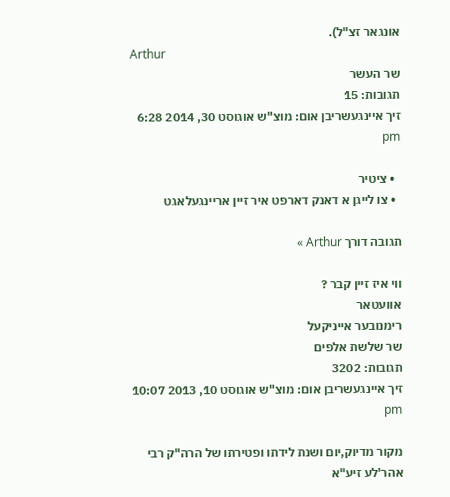אונגאר זצ"ל).
Arthur
שר העשר
תגובות: 15
זיך איינגעשריבן אום: מוצ"ש אוגוסט 30, 2014 6:28 pm

  • ציטיר
  • צו לייגן א דאנק דארפט איר זיין אריינגעלאגט

תגובה דורך Arthur »

ווי איז זיין קבר ?
אוועטאר
רימנובער אייניקעל
שר שלשת אלפים
תגובות: 3202
זיך איינגעשריבן אום: מוצ"ש אוגוסט 10, 2013 10:07 pm

מקור מדיוק,יום ושנת לידתו ופטירתו של הרה"ק רבי אהר'לע זיע"א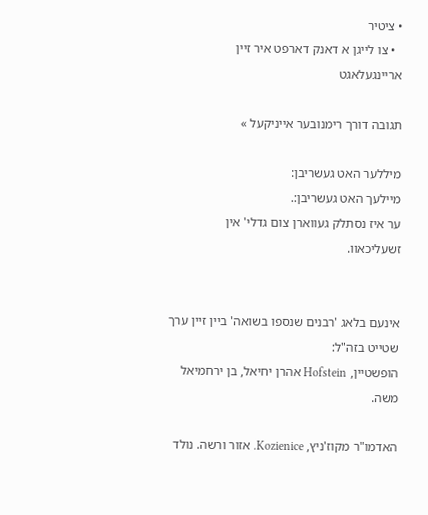• ציטיר
  • צו לייגן א דאנק דארפט איר זיין אריינגעלאגט

תגובה דורך רימנובער אייניקעל »

מיללער האט געשריבן:
מיילעך האט געשריבן:.
ער איז נסתלק געווארן צום גדלי' אין זשעליכאוו.


אינעם בלאג 'רבנים שנספו בשואה' ביין זיין ערך שטייט בזה"ל:
הופשטיין, Hofstein אהרן יחיאל, בן ירחמיאל משה.

האדמו"ר מקוז'ניץ, Kozienice. אזור ורשה. נולד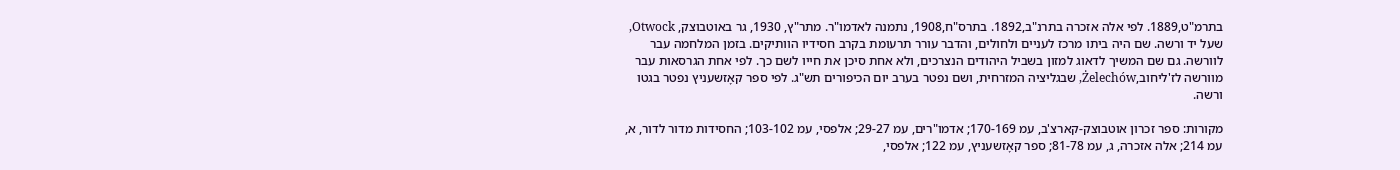בתרמ"ט,1889. לפי אלה אזכרה בתרנ"ב,1892. בתרס"ח,1908, נתמנה לאדמו"ר. מתר"ץ, 1930, גר באוטבוצק, Otwock, שעל יד ורשה. שם היה ביתו מרכז לעניים ולחולים, והדבר עורר תרעומת בקרב חסידיו הוותיקים. בזמן המלחמה עבר לוורשה. גם שם המשיך לדאוג למזון בשביל היהודים הנצרכים, ולא אחת סיכן את חייו לשם כך. לפי אחת הגרסאות עבר מוורשה לז'ליחוב,Żelechów, שבגליציה המזרחית, ושם נפטר בערב יום הכיפורים תש"ג. לפי ספר קאָזשעניץ נפטר בגטו ורשה.

מקורות: ספר זכרון אוטבוצק-קארצ'ב, עמ 170-169; אדמו"רים, עמ 29-27; אלפסי, עמ 103-102; החסידות מדור לדור, א, עמ 214; אלה אזכרה, ג, עמ 81-78; ספר קאָזשעניץ, עמ 122; אלפסי,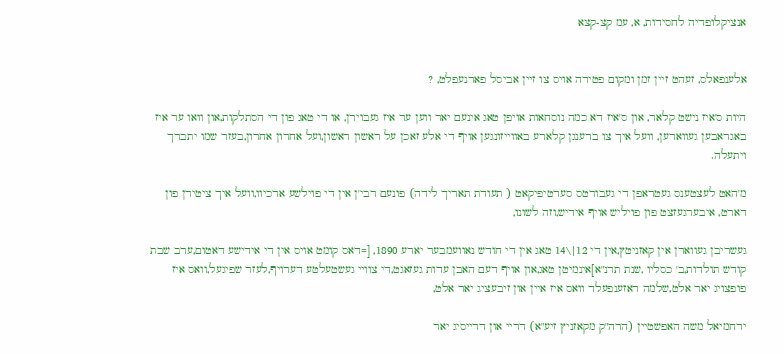אנציקלופדיה לחסידות, א, עמ קצ-קצא


אלענפאלס, זעהט זיין זמן ומקום פטירה אויס צו זיין אביסל פארנעפלט, ?

היות ס'איז נישט קלאר, און ס'איז דא כמה נוסחאות אויפן טאג אינעם יאר ווען ער איז געבוירן, או די טאג פון די הסתלקות,און וואו ער איז באגראבען געווארען, וועל איך צו ברענגן קלארע באווייזונגען אויף די אלע זאכן על ראשון ראשון,ועל אחרון אחרון,בעזר שמו יתברך ויתעלה.

מ'האט לעצטענס געטראפן די געבורטס סערטיפיקאט ( תעודת תאריך לידה) פונעם רבי'ן אין די פוילשע ארכיוו,וועל איך ציטירן פון דארט, איבערגעזצט פון פויליש אויף אידיש,וזה לשונו,

געשריבן געווארן אין קאזניטץ,אין די 12|\14 טאג אין די חודש נאוועמבער יארע 1890, [=דאס קומט אויס אין די אידישע דאטום,ערב שבת קודש תולדות,ב' כסליו ,שנת תרנ"א]אינמיטן טאג,און אויף דעם האבן עדות געזאגט,די צוויי געשטעלטע דערויף,לעזר שפיגעל,וואס איז פופצויג יאר אלט,שלמה ראזענפעלד וואס איז איין און זיבעציג יאר אלט,

ירחמיאל משה האפשטיין (הרה"ק מקאזניץ זיע"א) דריי און דרייסיג יאר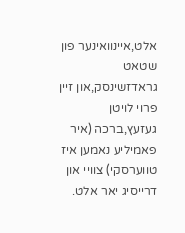אלט,איינוואינער פון שטאט גראדזשינסק,און זיין פרוי לויטן געזעץ,ברכה (איר פאמיליע נאמען איז טווערסקי) צוויי און דרייסיג יאר אלט.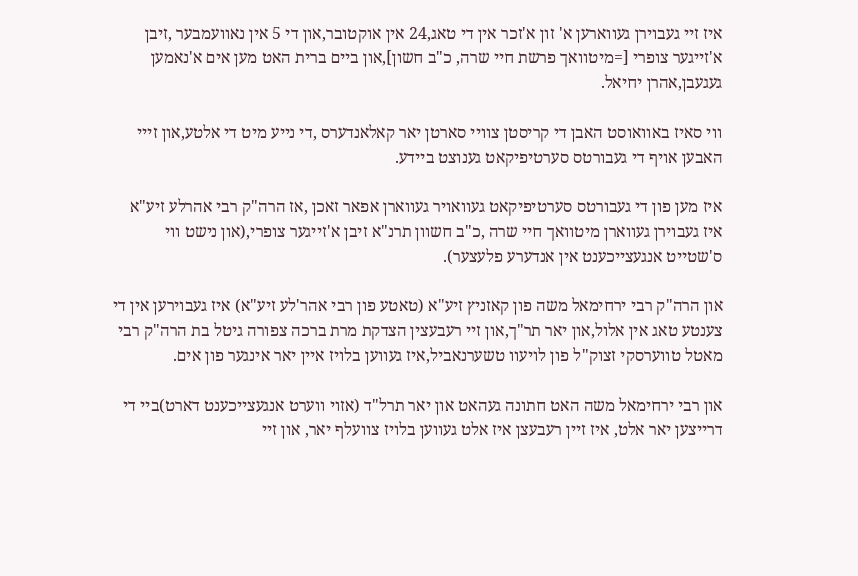איז זיי געבוירן געווארען א' זון א'זכר אין די טאג,24 אין אוקטובר,און די 5 אין נאוועמבער ,זיבן א'זייגער צופרי [=מיטוואך פרשת חיי שרה, כ"ב חשון],און ביים ברית האט מען אים א'נאמען געגעבן,אהרן יחיאל.

ווי סאיז באוואוסט האבן די קריסטן צוויי סארטן יאר קאלאנדערס ,די נייע מיט די אלטע,און זייי האבען אויף די געבורטס סערטיפיקאט גענוצט ביידע.

איז מען פון די געבורטס סערטיפיקאט געוואויר געווארן אפאר זאכן ,אז הרה"ק רבי אהרלע זיע"א איז געבוירן געווארן מיטוואך חיי שרה ,כ"ב חשוון תרנ"א זיבן א'זייגער צופרי,(און נישט ווי ס'שטייט אנגעצייכענט אין אנדערע פלעצער).

און הרה"ק רבי ירחימאל משה פון קאזניץ זיע"א (טאטע פון רבי אהר'לע זיע"א) איז געבוירען אין די צענטע טאג אין אלול,און יאר תר"ך,און זיי רעבעצין הצדקת מרת ברכה צפורה גיטל בת הרה"ק רבי מאטל טווערסקי זצוק"ל פון לויעוו טשערנאביל,איז געווען בלויז איין יאר אינגער פון אים.

און רבי ירחימאל משה האט חתונה געהאט און יאר תרל"ד (אזוי ווערט אנגעצייכענט דארט)ביי די דרייצען יאר אלט, איז זיין רעבעצן איז אלט געווען בלויז צוועלף יאר, און זיי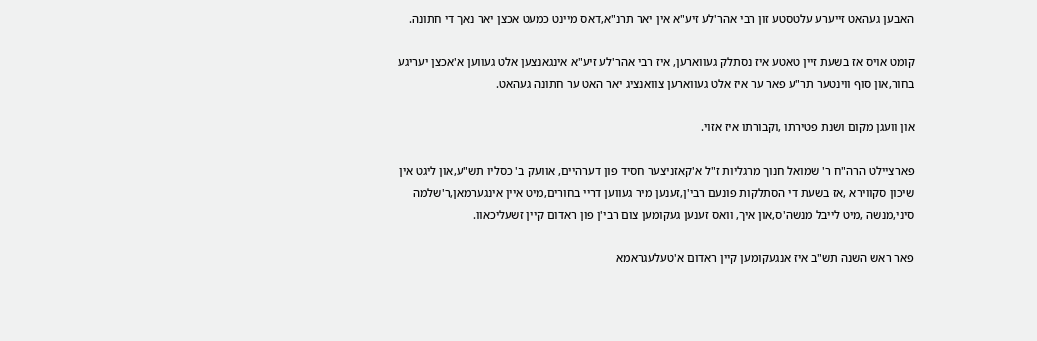האבען געהאט זייערע עלטסטע זון רבי אהר'לע זיע"א אין יאר תרנ"א,דאס מיינט כמעט אכצן יאר נאך די חתונה.

קומט אויס אז בשעת זיין טאטע איז נסתלק געווארען, איז רבי אהר'לע זיע"א אינגאנצען אלט געווען א'אכצן יעריגע בחור,און סוף ווינטער תר"ע פאר ער איז אלט געווארען צוואנציג יאר האט ער חתונה געהאט.

און וועגן מקום ושנת פטירתו ,וקבורתו איז אזוי.

פארציילט הרה"ח ר' שמואל חנוך מרגליות ז"ל א'קאזניצער חסיד פון דערהיים, אוועק ב' כסליו תש"ע,און ליגט אין שיכון סקווירא ,אז בשעת די הסתלקות פונעם רבי'ן,זענען מיר געווען דריי בחורים,מיט איין אינגערמאן,ר'שלמה סיני,מנשה ,מיט לייבל מנשה'ס,און איך, וואס זענען געקומען צום רבי'ן פון ראדום קיין זשעליכאוו.

פאר ראש השנה תש"ב איז אנגעקומען קיין ראדום א'טעלעגראמא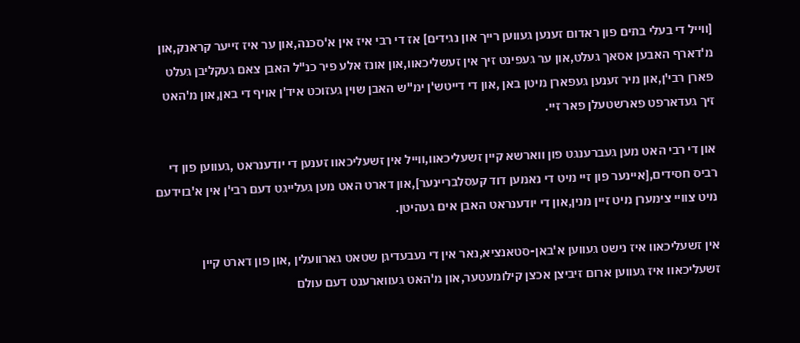[ווייל די בעלי בתים פון ראדום זענען געווען רייך און נגידים] אז די רבי איז אין א'סכנה,און ער איז זייער קראנק,און מ'דארף האבען אסאך געלט,און ער געפינט זיך אין זעשליכאוו,און אונז אלע פיר כנ"ל האבן צאם געקליבן געלט פארן רבי'ן,און מיר זענען געפארן מיטן באן ,און די דייטש'ן ימ"ש האבן שוין געזוכט איד'ן אויף די באן,און מ'האט זיך געדארפט פארשטעלן פאר זיי.

און די רבי האט מען געברענגט פון ווארשא קיין זשעליכאוו,ווייל אין זשעליכאוו זענען די יודענראט ,געווען פון די רביס חסידים,[איינער פון זיי מיט די נאמען דוד קעסלבריינער],און דארט האט מען געלייגט דעם רבי'ן אין א'בוידעם מיט צוויי צימערן מיט זיין מנין,און די יודענראט האבן אים געהיטן.

אין זשעליכאוו איז נישט געווען א'באן-סטאנציא,נאר אין די נעבעדיגן שטאט גארוועלין ,און פון דארט קיין זשעליכאוו איז געווען ארום זיביצן אכצן קילומעטער,און מ'האט געווארענט דעם עולם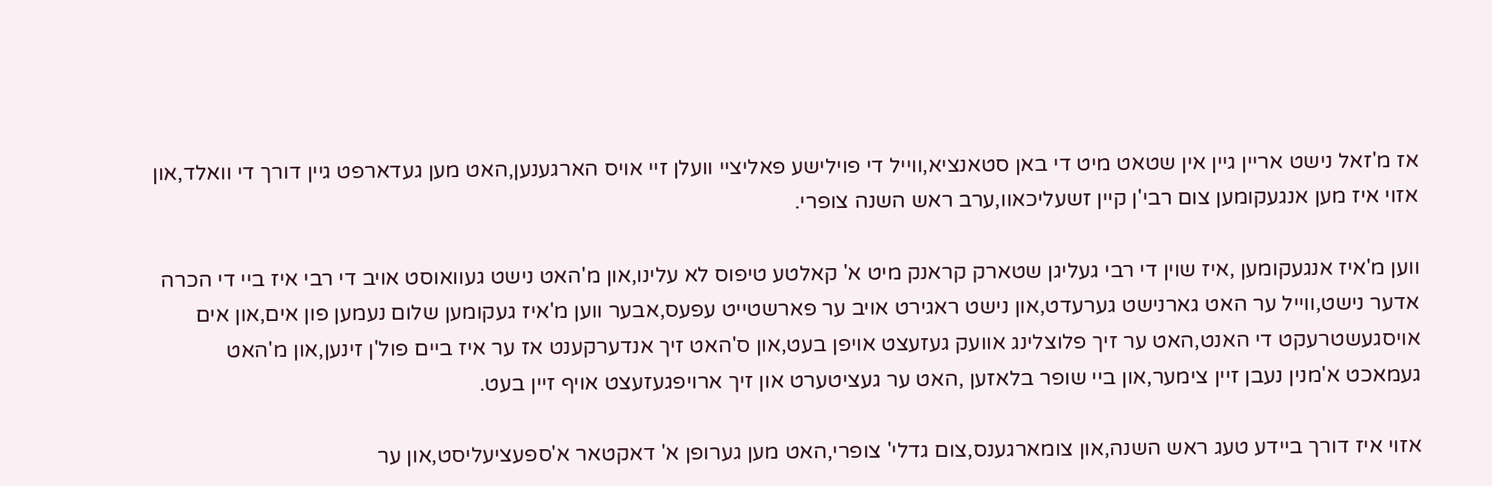אז מ'זאל נישט אריין גיין אין שטאט מיט די באן סטאנציא,ווייל די פוילישע פאליציי וועלן זיי אויס הארגענען,האט מען געדארפט גיין דורך די וואלד,און אזוי איז מען אנגעקומען צום רבי'ן קיין זשעליכאוו,ערב ראש השנה צופרי.

ווען מ'איז אנגעקומען ,איז שוין די רבי געליגן שטארק קראנק מיט א' קאלטע טיפוס לא עלינו,און מ'האט נישט געוואוסט אויב די רבי איז ביי די הכרה אדער נישט,ווייל ער האט גארנישט גערעדט,און נישט ראגירט אויב ער פארשטייט עפעס,אבער ווען מ'איז געקומען שלום נעמען פון אים,און אים אויסגעשטרעקט די האנט,האט ער זיך פלוצלינג אוועק געזעצט אויפן בעט,און ס'האט זיך אנדערקענט אז ער איז ביים פול'ן זינען,און מ'האט געמאכט א'מנין נעבן זיין צימער,און ביי שופר בלאזען ,האט ער געציטערט און זיך ארויפגעזעצט אויף זיין בעט.

אזוי איז דורך ביידע טעג ראש השנה,און צומארגענס,צום גדלי' צופרי,האט מען גערופן א' דאקטאר א'ספעציעליסט,און ער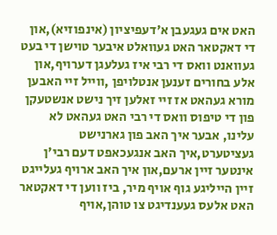האט אים געגעבן א'דעפיציון (אינפוזיא),און די דאקטאר האט געוואלט איבער טוישן די בעט געוואנט וואס די רבי איז געלעגן דערויף,און אלע בחורים זענען אנטלויפן ,ווייל זיי האבען מורא געהאט אז זיי זאלען זיך נישט אנשטעקן פון די טיפוס וואס די רבי האט געהאט לא עלינו, אבער איך האב פון גארנישט געציטערט,איך האב אנגעכאפט דעם רבי'ן אינטער זיין ארעם,און איך האב ארויף געלייגט זיין הייליגע גוף אויף מיר, ביז ווען די דאקטאר האט אלעס געענדיגט צו טוהן,אויף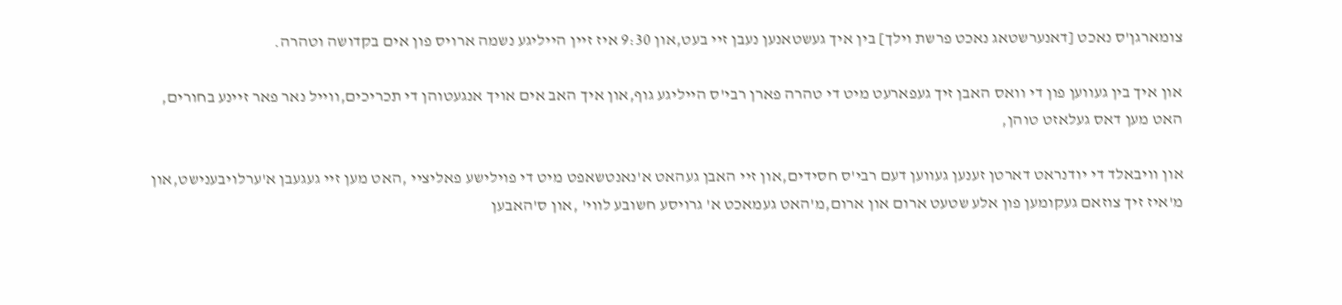צומארגן'ס נאכט [דאנערשטאג נאכט פרשת וילך] בין איך געשטאנען נעבן זיי בעט,און 9:30 איז זיין הייליגע נשמה ארויס פון אים בקדושה וטהרה.

און איך בין געווען פון די וואס האבן זיך געפארעט מיט די טהרה פארן רבי'ס הייליגע גוף,און איך האב אים אויך אנגעטוהן די תכריכים,ווייל נאר פאר זיינע בחורים, האט מען דאס געלאזט טוהן,

און וויבאלד די יודנראט דארטן זענען געווען דעם רבי'ס חסידים,און זיי האבן געהאט א'נאנטשאפט מיט די פוילישע פאליציי ,האט מען זיי געגעבן א'ערלויבענישט,און מ'איז זיך צוזאם געקומען פון אלע שטעט ארום און ארום,מ'האט געמאכט א' גרויסע חשובע לווי' ,און ס'האבען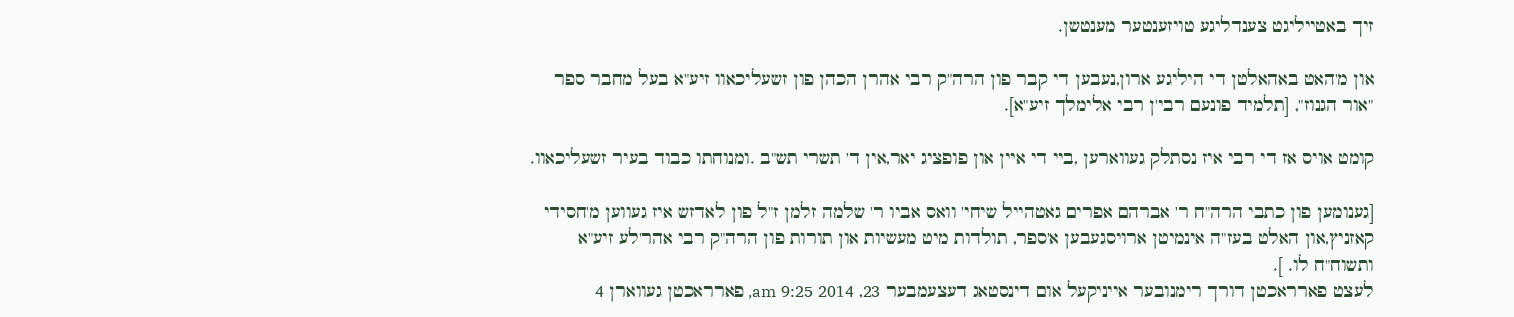זיך באטייליגט צענדליגע טויזענטער מענטשן.

און מ'האט באהאלטן די היליגע ארון,נעבען די קבר פון הרה"ק רבי אהרן הכהן פון זשעליכאוו זיע"א בעל מחבר ספר "אור הגנוז", [תלמיד פונעם רבי'ן רבי אלימלך זיע"א].

קומט אויס אז די רבי איז נסתלק געווארען ,ביי די איין און פופציג יאר,אין ד' תשרי תש"ב .ומנוחתו כבוד בעיר זשעליכאוו.

[גענומען פון כתבי הרה"ח ר' אברהם אפרים גאטהייל שיחי' וואס אביו ר' שלמה זלמן ז"ל פון לאדזש איז געווען מ'חסידי קאזניץ,און האלט בעז"ה אינמיטן ארויסגעבען א'ספר, תולדות מיט מעשיות און תורות פון הרה"ק רבי אהר'לע זיע"א ותשוח"ח לו. ].
לעצט פארראכטן דורך רימנובער אייניקעל אום דינסטאג דעצעמבער 23, 2014 9:25 am, פארראכטן געווארן 4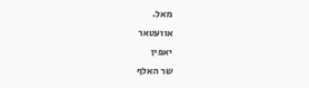מאל.
אוועטאר
יאפין
שר האלף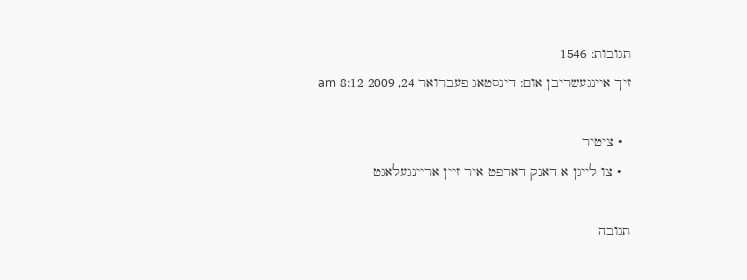תגובות: 1546
זיך איינגעשריבן אום: דינסטאג פעברואר 24, 2009 8:12 am

  • ציטיר
  • צו לייגן א דאנק דארפט איר זיין אריינגעלאגט

תגובה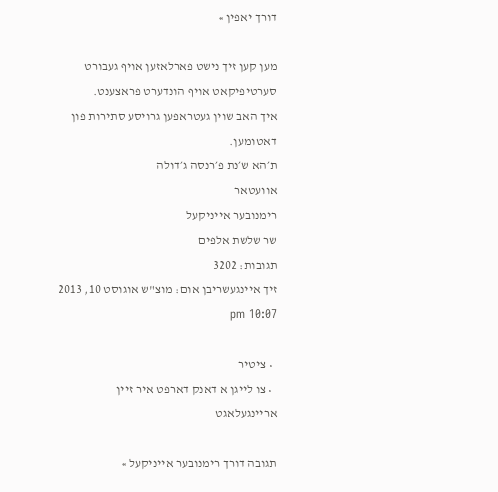דורך יאפין »

מען קען זיך נישט פארלאזען אויף געבורט סערטיפיקאט אויף הונדערט פראצענט.
איך האב שוין געטראפען גרויסע סתירות פון דאטומען.
ת׳הא ש׳נת פ׳רנסה ג׳דולה
אוועטאר
רימנובער אייניקעל
שר שלשת אלפים
תגובות: 3202
זיך איינגעשריבן אום: מוצ"ש אוגוסט 10, 2013 10:07 pm

  • ציטיר
  • צו לייגן א דאנק דארפט איר זיין אריינגעלאגט

תגובה דורך רימנובער אייניקעל »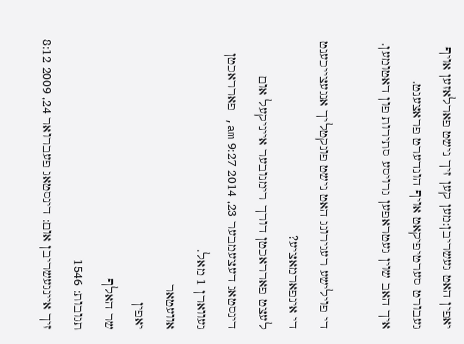יאפין האט געשריבן:מען קען זיך נישט פארלאזען אויף געבורט סערטיפיקאט אויף הונדערט פראצענט.
איך האב שוין געטראפען גרויסע סתירות פון דאטומען.

די פוילישע רעגירונג האט נישט פונקטליך אנגעצייכענט די אינפארמאציע?
לעצט פארראכטן דורך רימנובער אייניקעל אום דינסטאג דעצעמבער 23, 2014 9:27 am, פארראכטן געווארן 1 מאל.
אוועטאר
יאפין
שר האלף
תגובות: 1546
זיך איינגעשריבן אום: דינסטאג פעברואר 24, 2009 8:12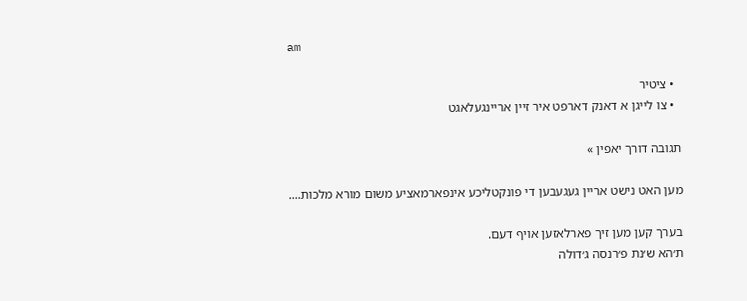am

  • ציטיר
  • צו לייגן א דאנק דארפט איר זיין אריינגעלאגט

תגובה דורך יאפין »

מען האט נישט אריין געגעבען די פונקטליכע אינפארמאציע משום מורא מלכות....

בערך קען מען זיך פארלאזען אויף דעם.
ת׳הא ש׳נת פ׳רנסה ג׳דולה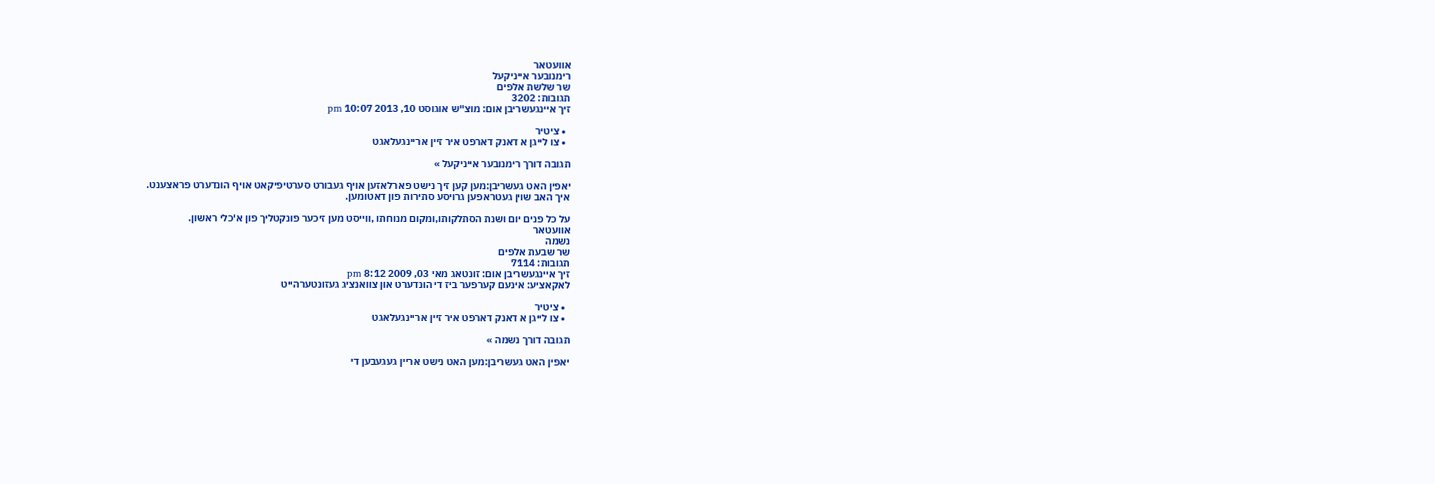אוועטאר
רימנובער אייניקעל
שר שלשת אלפים
תגובות: 3202
זיך איינגעשריבן אום: מוצ"ש אוגוסט 10, 2013 10:07 pm

  • ציטיר
  • צו לייגן א דאנק דארפט איר זיין אריינגעלאגט

תגובה דורך רימנובער אייניקעל »

יאפין האט געשריבן:מען קען זיך נישט פארלאזען אויף געבורט סערטיפיקאט אויף הונדערט פראצענט.
איך האב שוין געטראפען גרויסע סתירות פון דאטומען.

על כל פנים יום ושנת הסתלקותו,ומקום מנוחתו ,ווייסט מען זיכער פונקטליך פון א'כלי ראשון.
אוועטאר
נשמה
שר שבעת אלפים
תגובות: 7114
זיך איינגעשריבן אום: זונטאג מאי 03, 2009 8:12 pm
לאקאציע: אינעם קערפער ביז די הונדערט און צוואנציג געזונטערהייט

  • ציטיר
  • צו לייגן א דאנק דארפט איר זיין אריינגעלאגט

תגובה דורך נשמה »

יאפין האט געשריבן:מען האט נישט אריין געגעבען די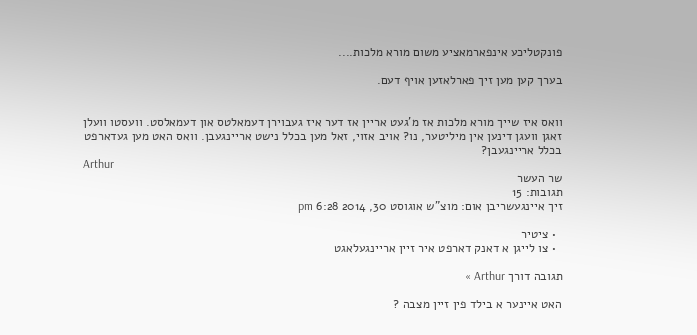פונקטליכע אינפארמאציע משום מורא מלכות....

בערך קען מען זיך פארלאזען אויף דעם.


וואס איז שייך מורא מלכות אז מ'געט אריין אז דער איז געבוירן דעמאלטס און דעמאלסט. וועסטו וועלן זאגן וועגן דינען אין מיליטער, נו? אויב אזוי, זאל מען בכלל נישט אריינגעבן. וואס האט מען געדארפט בכלל אריינגעבן?
Arthur
שר העשר
תגובות: 15
זיך איינגעשריבן אום: מוצ"ש אוגוסט 30, 2014 6:28 pm

  • ציטיר
  • צו לייגן א דאנק דארפט איר זיין אריינגעלאגט

תגובה דורך Arthur »

האט איינער א בילד פין זיין מצבה ?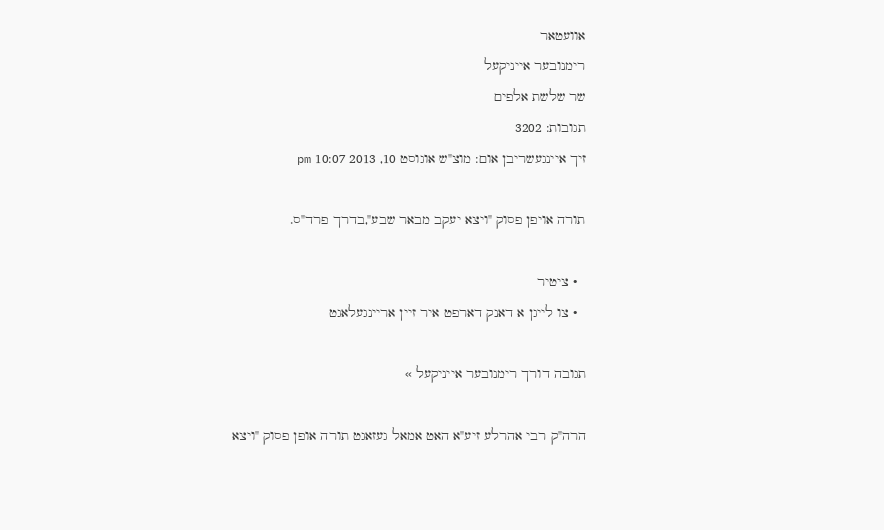אוועטאר
רימנובער אייניקעל
שר שלשת אלפים
תגובות: 3202
זיך איינגעשריבן אום: מוצ"ש אוגוסט 10, 2013 10:07 pm

תורה אויפן פסוק "ויצא יעקב מבאר שבע",בדרך פרד"ס.

  • ציטיר
  • צו לייגן א דאנק דארפט איר זיין אריינגעלאגט

תגובה דורך רימנובער אייניקעל »

הרה"ק רבי אהרלע זיע"א האט אמאל געזאגט תורה אופן פסוק "ויצא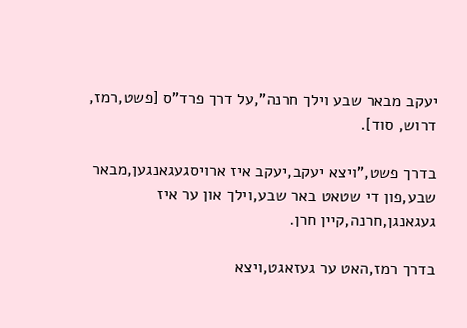יעקב מבאר שבע וילך חרנה",על דרך פרד"ס [פשט,רמז, דרוש, סוד].

בדרך פשט,"ויצא יעקב,יעקב איז ארויסגעגאנגען,מבאר שבע,פון די שטאט באר שבע,וילך און ער איז געגאנגן,חרנה,קיין חרן.

בדרך רמז,האט ער געזאגט,ויצא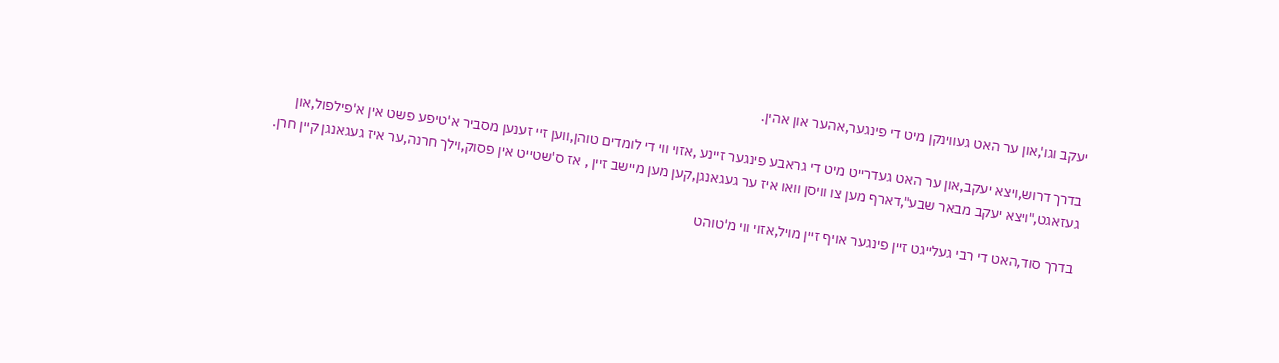יעקב וגו',און ער האט געווינקן מיט די פינגער,אהער און אהין.

בדרך דרוש,ויצא יעקב,און ער האט געדרייט מיט די גראבע פינגער זיינע ,אזוי ווי די לומדים טוהן,ווען זיי זענען מסביר א'טיפע פשט אין א'פילפול,און געזאגט,"ויצא יעקב מבאר שבע",דארף מען צו וויסן וואו איז ער געגאנגן,קען מען מיישב זיין , אז ס'שטייט אין פסוק,וילך חרנה,ער איז געגאנגן קיין חרן.

בדרך סוד,האט די רבי געלייגט זיין פינגער אויף זיין מויל,אזוי ווי מ'טוהט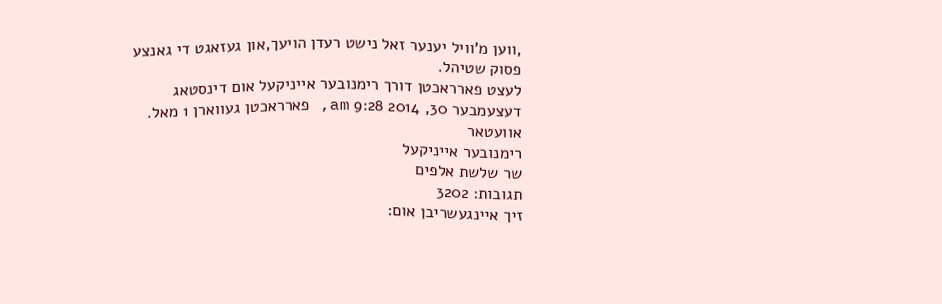,ווען מ'וויל יענער זאל נישט רעדן הויעך,און געזאגט די גאנצע פסוק שטיהל.
לעצט פארראכטן דורך רימנובער אייניקעל אום דינסטאג דעצעמבער 30, 2014 9:28 am, פארראכטן געווארן 1 מאל.
אוועטאר
רימנובער אייניקעל
שר שלשת אלפים
תגובות: 3202
זיך איינגעשריבן אום: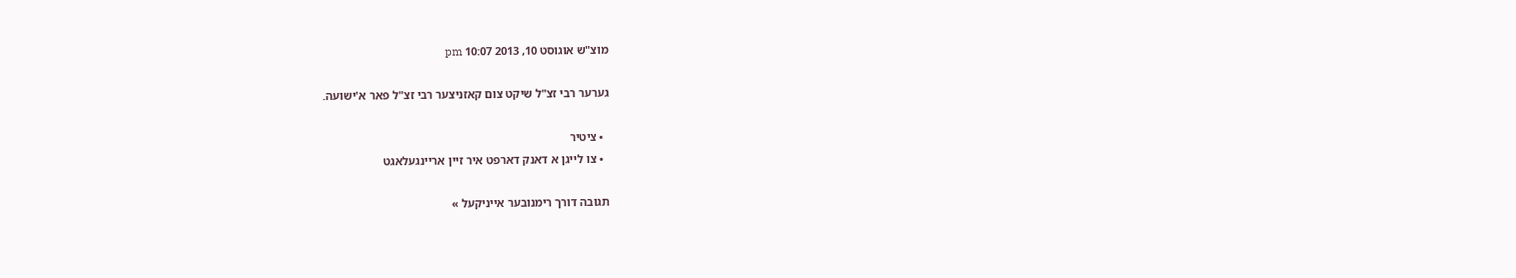מוצ"ש אוגוסט 10, 2013 10:07 pm

גערער רבי זצ"ל שיקט צום קאזניצער רבי זצ"ל פאר א'ישועה.

  • ציטיר
  • צו לייגן א דאנק דארפט איר זיין אריינגעלאגט

תגובה דורך רימנובער אייניקעל »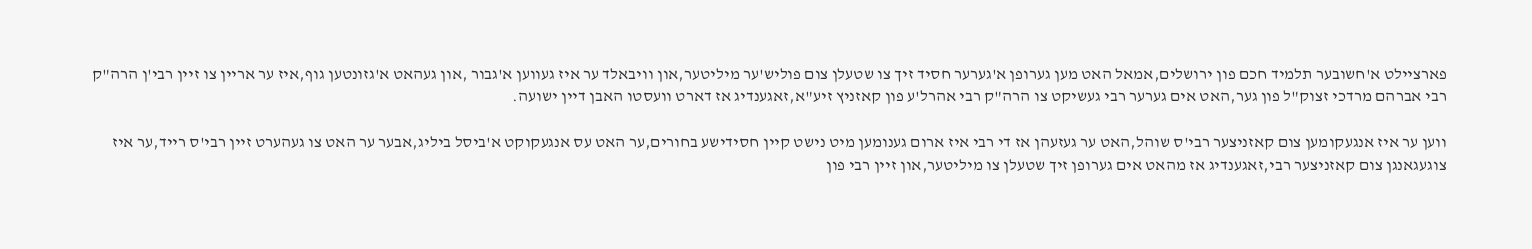פארציילט א'חשובער תלמיד חכם פון ירושלים,אמאל האט מען גערופן א'גערער חסיד זיך צו שטעלן צום פוליש'ער מיליטער,און וויבאלד ער איז געווען א'גבור ,און געהאט א'גזונטען גוף,איז ער אריין צו זיין רבי'ן הרה"ק רבי אברהם מרדכי זצוק"ל פון גער,האט אים גערער רבי געשיקט צו הרה"ק רבי אהרל'ע פון קאזניץ זיע"א,זאגענדיג אז דארט וועסטו האבן דיין ישועה.

ווען ער איז אנגעקומען צום קאזניצער רבי'ס שוהל,האט ער געזעהן אז די רבי איז ארום גענומען מיט נישט קיין חסידישע בחורים,ער האט עס אנגעקוקט א'ביסל ביליג,אבער ער האט צו געהערט זיין רבי'ס רייד,ער איז צוגעגאנגן צום קאזניצער רבי,זאגענדיג אז מהאט אים גערופן זיך שטעלן צו מיליטער,און זיין רבי פון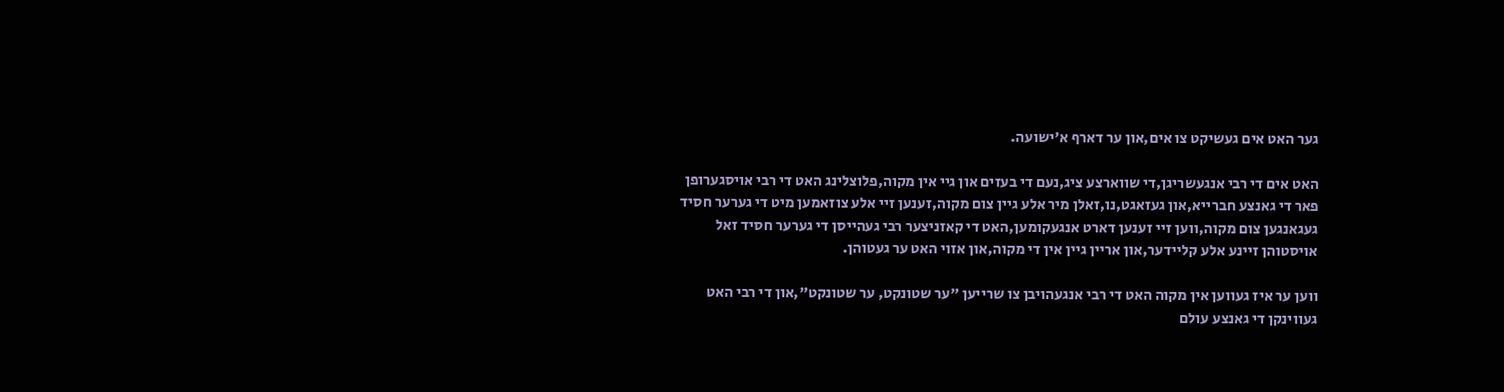גער האט אים געשיקט צו אים,און ער דארף א'ישועה.

האט אים די רבי אנגעשריגן,די שווארצע ציג,נעם די בעזים און גיי אין מקוה,פלוצלינג האט די רבי אויסגערופן פאר די גאנצע חברייא,און געזאגט,נו,זאלן מיר אלע גיין צום מקוה,זענען זיי אלע צוזאמען מיט די גערער חסיד געגאנגען צום מקוה,ווען זיי זענען דארט אנגעקומען,האט די קאזניצער רבי געהייסן די גערער חסיד זאל אויסטוהן זיינע אלע קליידער,און אריין גיין אין די מקוה,און אזוי האט ער געטוהן.

ווען ער איז געווען אין מקוה האט די רבי אנגעהויבן צו שרייען "ער שטונקט, ער שטונקט",און די רבי האט געווינקן די גאנצע עולם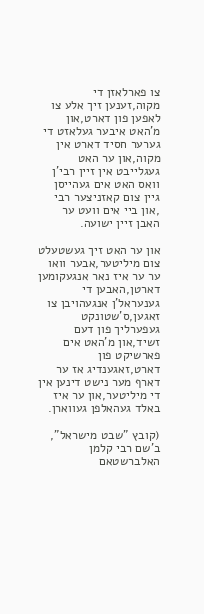צו פארלאזן די מקוה,זענען זיך אלע צו לאפען פון דארט,און מ'האט איבער געלאזט די גערער חסיד דארט אין מקוה,און ער האט געגלייבט אין זיין רבי'ן וואס האט אים געהייסן גיין צום קאזניצער רבי ,און ביי אים וועט ער האבן זיין ישועה.

און ער האט זיך געשטעלט צום מיליטער,אבער וואו ער ער איז נאר אנגעקומען דארטן,האבען די גענעראל'ן אנגעהויבן צו זאגען,ס'שטונקט געפערליך פון דעם זשיד,און מ'האט אים פארשיקט פון דארט,זאגענדיג אז ער דארף מער נישט דינען אין די מיליטער,און ער איז באלד געהאלפן געווארן.

(קובץ "שבט מישראל", ב'שם רבי קלמן האלברשטאם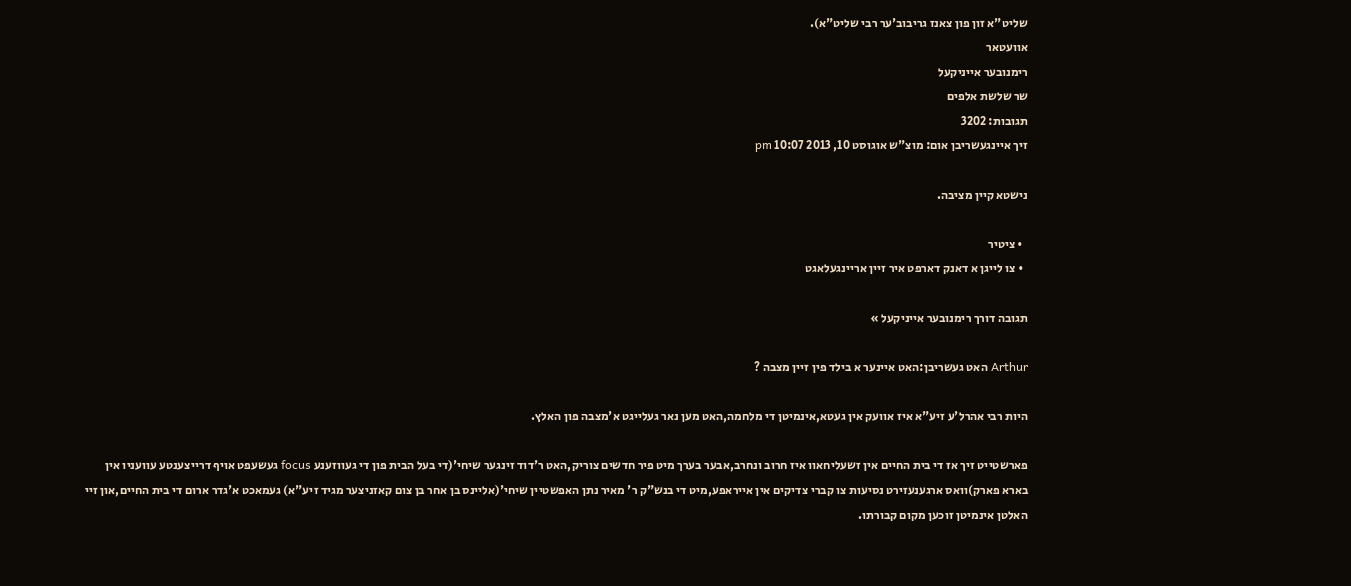שליט"א זון פון צאנז גריבוב'ער רבי שליט"א).
אוועטאר
רימנובער אייניקעל
שר שלשת אלפים
תגובות: 3202
זיך איינגעשריבן אום: מוצ"ש אוגוסט 10, 2013 10:07 pm

נישטא קיין מציבה.

  • ציטיר
  • צו לייגן א דאנק דארפט איר זיין אריינגעלאגט

תגובה דורך רימנובער אייניקעל »

Arthur האט געשריבן:האט איינער א בילד פין זיין מצבה ?

היות רבי אהרל'ע זיע"א איז אוועק אין געטא,אינמיטן די מלחמה,האט מען נאר געלייגט א'מצבה פון האלץ.

פארשטייט זיך אז די בית החיים אין זשעליחאוו איז חרוב ונחרב,אבער בערך מיט פיר חדשים צוריק,האט ר'דוד זינגער שיחי'(די בעל הבית פון די געווזענע focus געשעפט אויף דרייצענטע עוועניו אין בארא פארק)וואס ארגענעזירט נסיעות צו קברי צדיקים אין אייראפע,מיט די בנש"ק ר' מאיר נתן האפשטיין שיחי'(אליינס בן אחר בן צום קאזניצער מגיד זיע"א) געמאכט א'גדר ארום די בית החיים,און זיי האלטן אינמיטן זוכען מקום קבורתו.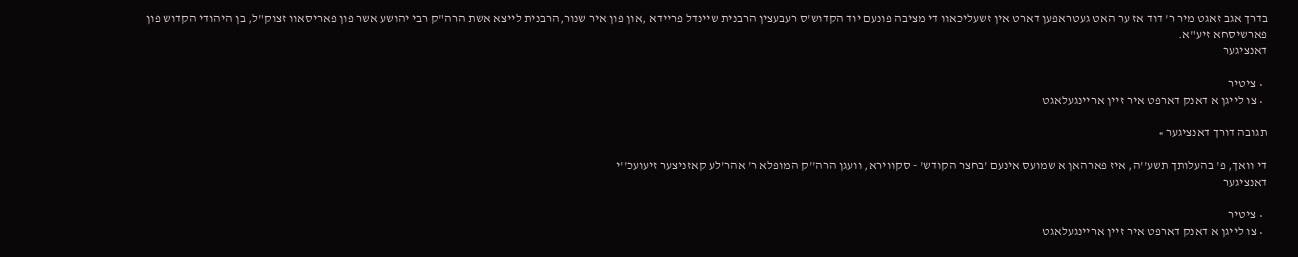בדרך אגב זאגט מיר ר' דוד אז ער האט געטראפען דארט אין זשעליכאוו די מציבה פונעם יוד הקדוש'ס רעבעצין הרבנית שיינדל פריידא ,און פון איר שנור,הרבנית לייצא אשת הרה"ק רבי יהושע אשר פון פאריסאוו זצוק"ל, בן היהודי הקדוש פון פארשיסחא זיע"א.
דאנציגער

  • ציטיר
  • צו לייגן א דאנק דארפט איר זיין אריינגעלאגט

תגובה דורך דאנציגער »

די וואך, פ' בהעלותך תשע''ה, איז פארהאן א שמועס אינעם 'בחצר הקודש' - סקווירא, וועגן הרה''ק המופלא ר' אהר'לע קאזניצער זיעועכ''י
דאנציגער

  • ציטיר
  • צו לייגן א דאנק דארפט איר זיין אריינגעלאגט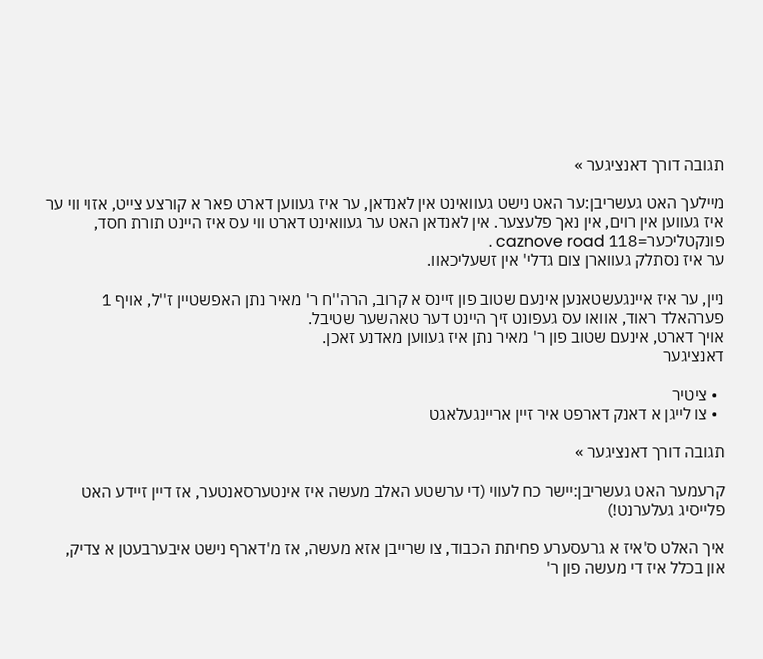תגובה דורך דאנציגער »

מיילעך האט געשריבן:ער האט נישט געוואינט אין לאנדאן, ער איז געווען דארט פאר א קורצע צייט, אזוי ווי ער איז געווען אין רוים, אין נאך פלעצער. אין לאנדאן האט ער געוואינט דארט ווי עס איז היינט תורת חסד, פונקטליכער=118 caznove road .
ער איז נסתלק געווארן צום גדלי' אין זשעליכאוו.

ניין, ער איז איינגעשטאנען אינעם שטוב פון זיינס א קרוב, הרה''ח ר' מאיר נתן האפשטיין ז''ל, אויף 1 פערהאלד ראוד, אוואו עס געפונט זיך היינט דער טאהשער שטיבל.
אויך דארט, אינעם שטוב פון ר' מאיר נתן איז געווען מאדנע זאכן.
דאנציגער

  • ציטיר
  • צו לייגן א דאנק דארפט איר זיין אריינגעלאגט

תגובה דורך דאנציגער »

קרעמער האט געשריבן:יישר כח לעווי (די ערשטע האלב מעשה איז אינטערסאנטער, אז דיין זיידע האט פלייסיג געלערנט!)

איך האלט ס'איז א גרעסערע פחיתת הכבוד, צו שרייבן אזא מעשה, אז מ'דארף נישט איבערבעטן א צדיק, און בכלל איז די מעשה פון ר'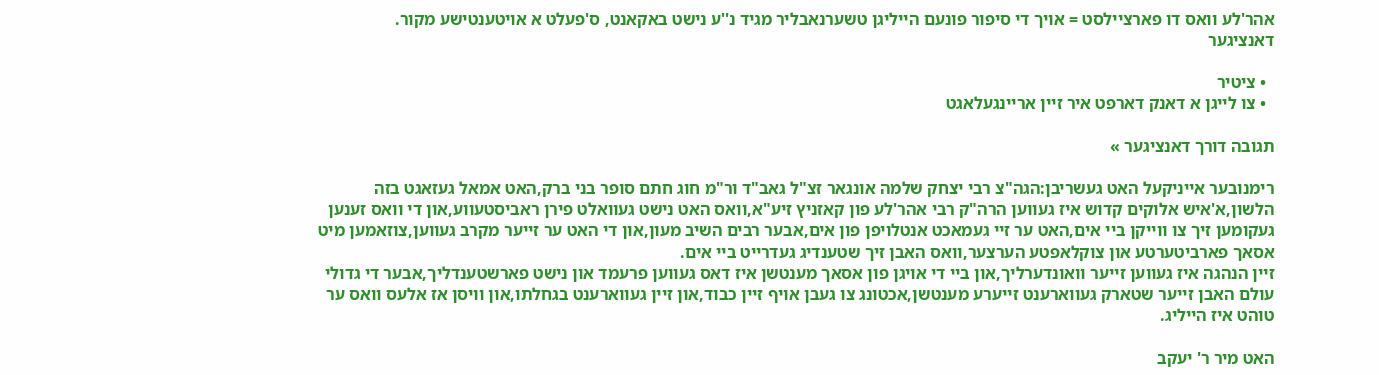אהר'לע וואס דו פארציילסט = אויך די סיפור פונעם הייליגן טשערנאבליר מגיד נ''ע נישט באקאנט, ס'פעלט א אויטענטישע מקור.
דאנציגער

  • ציטיר
  • צו לייגן א דאנק דארפט איר זיין אריינגעלאגט

תגובה דורך דאנציגער »

רימנובער אייניקעל האט געשריבן:הגה"צ רבי יצחק שלמה אונגאר זצ"ל גאב"ד ור"מ חוג חתם סופר בני ברק,האט אמאל געזאגט בזה הלשון,א'איש אלוקים קדוש איז געווען הרה"ק רבי אהר'לע פון קאזניץ זיע"א,וואס האט נישט געוואלט פירן ראביסטעווע,און די וואס זענען געקומען זיך צו ווייקן ביי אים,האט ער זיי געמאכט אנטלויפן פון אים,אבער רבים השיב מעון,און די האט ער זייער מקרב געווען,צוזאמען מיט אסאך פארביטערטע און צוקלאפטע הערצער,וואס האבן זיך שטענדיג געדרייט ביי אים.
זיין הנהגה איז געווען זייער וואונדערליך,און ביי די אויגן פון אסאך מענטשן איז דאס געווען פרעמד און נישט פארשטענדליך,אבער די גדולי עולם האבן זייער שטארק געווארענט זייערע מענטשן,אכטונג צו געבן אויף זיין כבוד,און זיין געווארענט בגחלתו,און וויסן אז אלעס וואס ער טוהט איז הייליג.

האט מיר ר' יעקב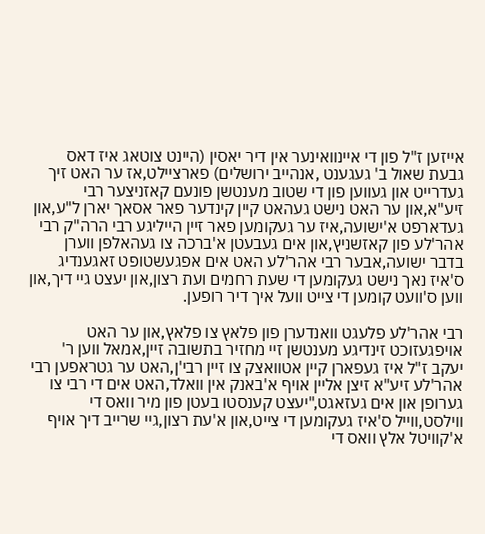אייזען ז"ל פון די איינוואינער אין דיר יאסין (היינט צוטאג איז דאס גבעת שאול ב' געגענט ,אנהייב ירושלים) פארציילט,אז ער האט זיך געדרייט און געווען פון די שטוב מענטשן פונעם קאזניצער רבי זיע"א,און ער האט נישט געהאט קיין קינדער פאר אסאך יארן ל"ע,און געדארפט א'ישועה,איז ער געקומען פאר זיין הייליגע רבי הרה"ק רבי אהר'לע פון קאזשניץ,און אים געבעטן א'ברכה צו געהאלפן ווערן בדבר ישועה,אבער רבי אהר'לע האט אים אפגעשטופט זאגענדיג ס'איז נאך נישט געקומען די שעת רחמים ועת רצון,און יעצט גיי דיך,און ווען ס'וועט קומען די צייט וועל איך דיר רופען.

רבי אהר'לע פלעגט וואנדערן פון פלאץ צו פלאץ,און ער האט אויפגעזוכט זינדיגע מענטשן זיי מחזיר בתשובה זיין,אמאל ווען ר' יעקב ז"ל איז געפארן קיין אטוואצק צו זיין רבי'ן,האט ער גטראפען רבי אהר'לע זיע"א זיצן אליין אויף א'באנק אין וואלד,האט אים די רבי צו גערופן און אים געזאגט,"יעצט קענסטו בעטן פון מיר וואס די ווילסט,ווייל ס'איז געקומען די צייט,און א'עת רצון,גיי שרייב דיך אויף א'קוויטל אלץ וואס די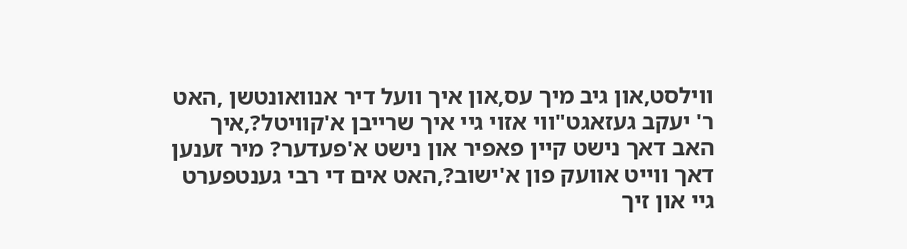ווילסט,און גיב מיך עס,און איך וועל דיר אנוואונטשן ,האט ר' יעקב געזאגט"ווי אזוי גיי איך שרייבן א'קוויטל?,איך האב דאך נישט קיין פאפיר און נישט א'פעדער? מיר זענען דאך ווייט אוועק פון א'ישוב?,האט אים די רבי גענטפערט גיי און זיך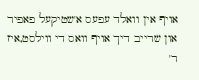אויף אין וואלד עפעס א'שטיקעל פאפיר און שרייב דיך אויף וואס די ווילסט,איז ר'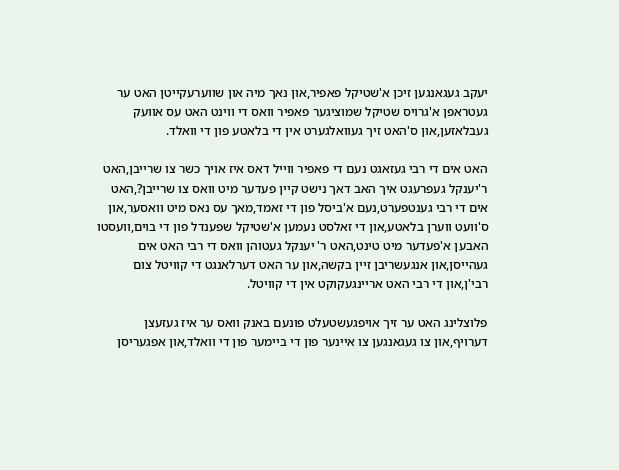יעקב געגאנגען זיכן א'שטיקל פאפיר,און נאך מיה און שווערעקייטן האט ער געטראפן א'גרויס שטיקל שמוציגער פאפיר וואס די ווינט האט עס אוועק געבלאזען,און ס'האט זיך געוואלגערט אין די בלאטע פון די וואלד.

האט אים די רבי געזאגט נעם די פאפיר ווייל דאס איז אויך כשר צו שרייבן,האט ר'יענקל געפרעגט איך האב דאך נישט קיין פעדער מיט וואס צו שרייבן?,האט אים די רבי גענטפערט,נעם א'ביסל פון די זאמד,מאך עס נאס מיט וואסער,און ס'וועט ווערן בלאטע,און די זאלסט נעמען א'שטיקל שפענדל פון די בוים,וועסטו האבען א'פעדער מיט טינט,האט ר' יענקל געטוהן וואס די רבי האט אים געהייסן,און אנגעשריבן זיין בקשה,און ער האט דערלאנגט די קוויטל צום רבי'ן,און די רבי האט אריינגעקוקט אין די קוויטל.

פלוצלינג האט ער זיך אויפגעשטעלט פונעם באנק וואס ער איז געזעצן דערויף,און צו געגאנגען צו איינער פון די ביימער פון די וואלד,און אפגעריסן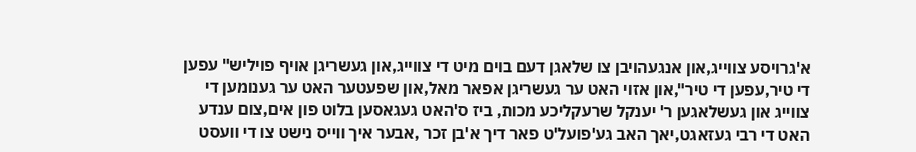א'גרויסע צווייג,און אנגעהויבן צו שלאגן דעם בוים מיט די צווייג,און געשריגן אויף פויליש" עפען די טיר,עפען די טיר",און אזוי האט ער געשריגן אפאר מאל,און שפעטער האט ער גענומען די צווייג און געשלאגען ר' יענקל שרעקליכע מכות, ביז ס'האט געגאסען בלוט פון אים,צום ענדע האט די רבי געזאגט,יאך האב גע'פועל'ט פאר דיך א'בן זכר ,אבער איך ווייס נישט צו די וועסט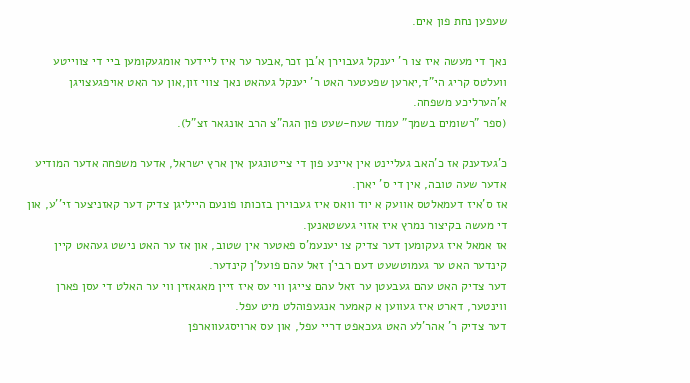שעפען נחת פון אים.

נאך די מעשה איז צו ר' יענקל געבוירן א'בן זכר,אבער ער איז ליידער אומגעקומען ביי די צווייטע וועלטס קריג הי"ד,יארען שפעטער האט ר' יענקל געהאט נאך צווי זון,און ער האט אויפגעצויגן א'הערליכע משפחה.
(ספר "רשומים בשמך" עמוד שעח-שעט פון הגה"צ הרב אונגאר זצ"ל).

כ'געדענק אז כ'האב געליינט אין איינע פון די צייטונגען אין ארץ ישראל, אדער משפחה אדער המודיע אדער שעה טובה, אין די ס' יארן.
אז ס'איז דעמאלטס אוועק א יוד וואס איז געבוירן בזכותו פונעם הייליגן צדיק דער קאזניצער זי''ע, און די מעשה בקיצור נמרץ איז אזוי געשטאנען.
אז אמאל איז געקומען דער צדיק צו יענעמ'ס פאטער אין שטוב, און אז ער האט נישט געהאט קיין קינדער האט ער געמוטשעט דעם רבי'ן זאל עהם פועל'ן קינדער.
דער צדיק האט עהם געבעטן ער זאל עהם צייגן ווי עס איז זיין מאגאזין ווי ער האלט די עסן פארן ווינטער, דארט איז געווען א קאמער אנגעפוהלט מיט עפל.
דער צדיק ר' אהר'לע האט געכאפט דריי עפל, און עס ארויסגעווארפן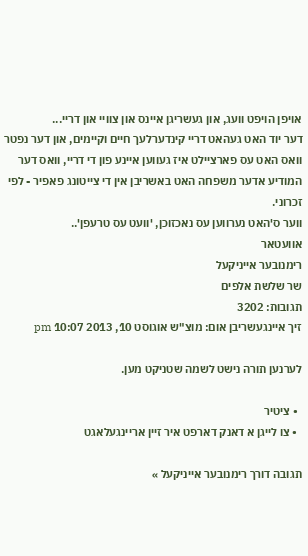אויפן הויפט וועג, און געשריגן איינס און צוויי און דריי...
דער יוד האט געהאט דריי קינדערלעך חיים וקיימים, און דער נפטר וואס האט עס פארציילט איז געווען איינע פון די דריי, וואס דער המודיע אדער משפחה האט באשריבן אין די צייטונג פאפיר - לפי זכרוני.
ווער ס'האט נערווען עס נאכזוכן, 'וועט עס טרעפן'..
אוועטאר
רימנובער אייניקעל
שר שלשת אלפים
תגובות: 3202
זיך איינגעשריבן אום: מוצ"ש אוגוסט 10, 2013 10:07 pm

לערנען תורה נישט לשמה שטניקט מען.

  • ציטיר
  • צו לייגן א דאנק דארפט איר זיין אריינגעלאגט

תגובה דורך רימנובער אייניקעל »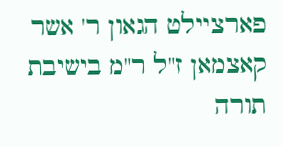פארציילט הגאון ר' אשר קאצמאן ז"ל ר"מ בישיבת תורה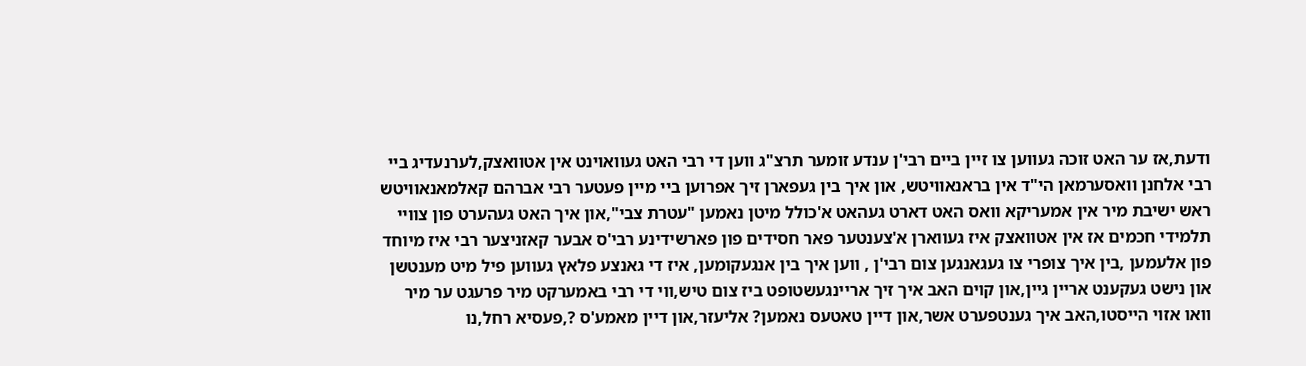ודעת,אז ער האט זוכה געווען צו זיין ביים רבי'ן ענדע זומער תרצ"ג ווען די רבי האט געוואוינט אין אטוואצק,לערנעדיג ביי רבי אלחנן וואסערמאן הי"ד אין בראנאוויטש, און איך בין געפארן זיך אפרוען ביי מיין פעטער רבי אברהם קאלמאנאוויטש ראש ישיבת מיר אין אמעריקא וואס האט דארט געהאט א'כולל מיטן נאמען "עטרת צבי",און איך האט געהערט פון צוויי תלמידי חכמים אז אין אטוואצק איז געווארן א'צענטער פאר חסידים פון פארשידינע רבי'ס אבער קאזניצער רבי איז מיוחד פון אלעמען ,בין איך צופרי צו געגאנגען צום רבי'ן , ווען איך בין אנגעקומען, איז די גאנצע פלאץ געווען פיל מיט מענטשן און נישט געקענט אריין גיין,און קוים האב איך זיך אריינגעשטופט ביז צום טיש,ווי די רבי באמערקט מיר פרעגט ער מיר וואו אזוי הייסטו,האב איך גענטפערט אשר,און דיין טאטעס נאמען? אליעזר,און דיין מאמע'ס ?,פעסיא רחל,נו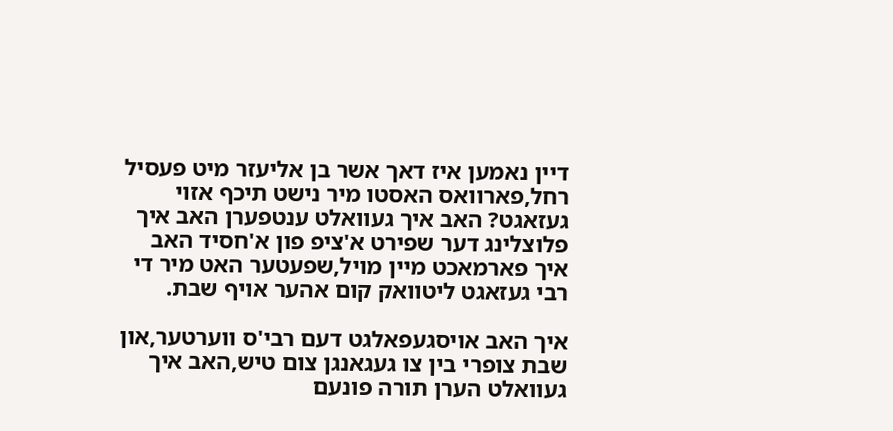דיין נאמען איז דאך אשר בן אליעזר מיט פעסיל רחל,פארוואס האסטו מיר נישט תיכף אזוי געזאגט? האב איך געוואלט ענטפערן האב איך פלוצלינג דער שפירט א'ציפ פון א'חסיד האב איך פארמאכט מיין מויל,שפעטער האט מיר די רבי געזאגט ליטוואק קום אהער אויף שבת.

איך האב אויסגעפאלגט דעם רבי'ס ווערטער,און שבת צופרי בין צו געגאנגן צום טיש,האב איך געוואלט הערן תורה פונעם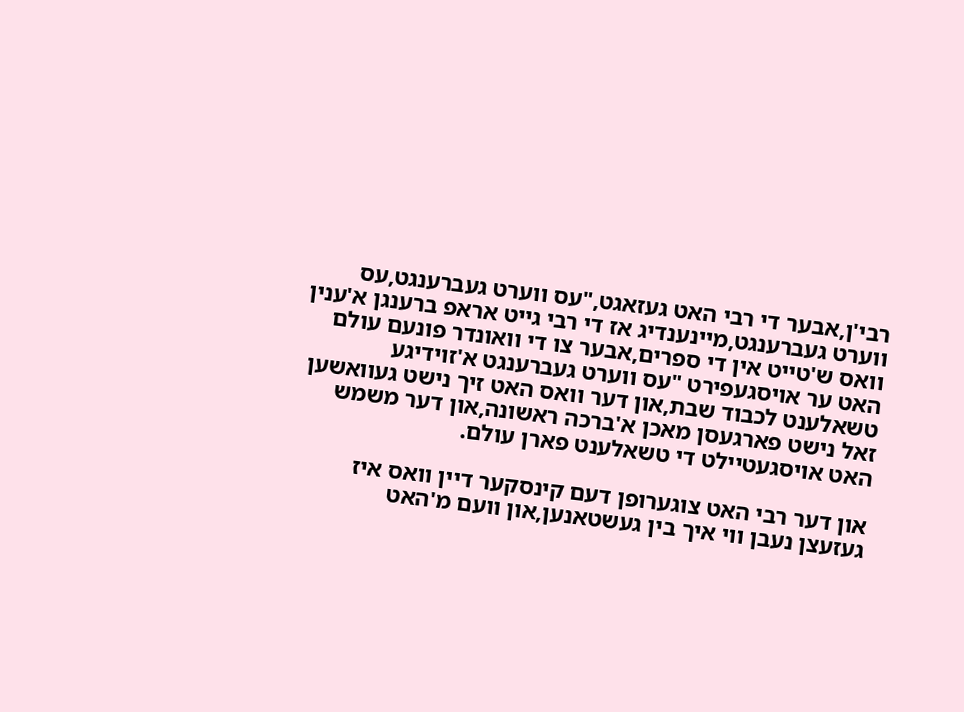רבי'ן,אבער די רבי האט געזאגט,"עס ווערט געברענגט,עס ווערט געברענגט,מיינענדיג אז די רבי גייט אראפ ברענגן א'ענין וואס ש'טייט אין די ספרים,אבער צו די וואונדר פונעם עולם האט ער אויסגעפירט "עס ווערט געברענגט א'זוידיגע טשאלענט לכבוד שבת,און דער וואס האט זיך נישט געוואשען זאל נישט פארגעסן מאכן א'ברכה ראשונה,און דער משמש האט אויסגעטיילט די טשאלענט פארן עולם.

און דער רבי האט צוגערופן דעם קינסקער דיין וואס איז געזעצן נעבן ווי איך בין געשטאנען,און וועם מ'האט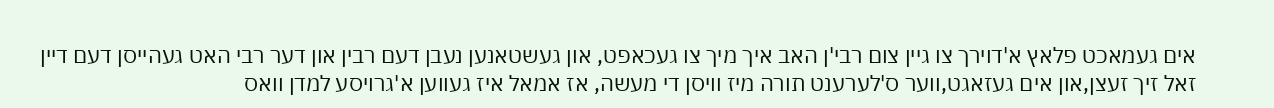אים געמאכט פלאץ א'דוירך צו גיין צום רבי'ן האב איך מיך צו געכאפט, און געשטאנען נעבן דעם רבין און דער רבי האט געהייסן דעם דיין זאל זיך זעצן,און אים געזאגט,ווער ס'לערענט תורה מיז וויסן די מעשה, אז אמאל איז געווען א'גרויסע למדן וואס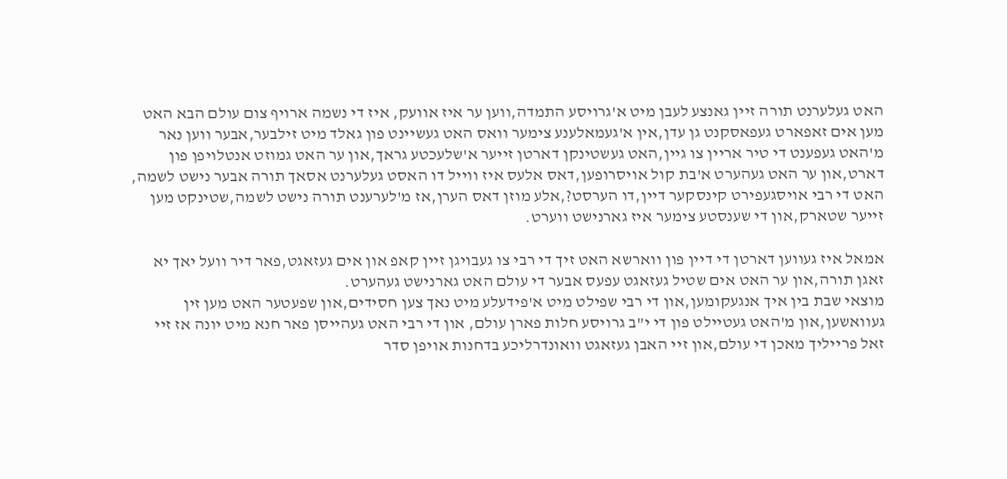האט געלערנט תורה זיין גאנצע לעבן מיט א'גרויסע התמדה,ווען ער איז אוועק, איז די נשמה ארויף צום עולם הבא האט מען אים זאפארט געפאסקנט גן עדן,אין א'געמאלענע צימער וואס האט געשיינט פון גאלד מיט זילבער,אבער ווען נאר מ'האט געפענט די טיר אריין צו גיין,האט געשטינקן דארטן זייער א'שלעכטע גראך,און ער האט גמוזט אנטלויפן פון דארט,און ער האט געהערט א'בת קול אויסרופען,דאס אלעס איז ווייל דו האסט געלערנט אסאך תורה אבער נישט לשמה, האט די רבי אויסגעפירט קינסקער דיין,דו הערסט?,אלע מוזן דאס הערן,אז מ'לערענט תורה נישט לשמה,שטינקט מען זייער שטארק,און די שענסטע צימער איז גארנישט ווערט.

אמאל איז געווען דארטן די דיין פון ווארשא האט זיך די רבי צו געבויגן זיין קאפ און אים געזאגט,פאר דיר וועל יאך יא זאגן תורה,און ער האט אים שטיל געזאגט עפעס אבער די עולם האט גארנישט געהערט.
מוצאי שבת בין איך אנגעקומען,און די רבי שפילט מיט א'פידעלע מיט נאך צען חסידים,און שפעטער האט מען זין געוואשען,און מ'האט געטיילט פון די י"ב גרויסע חלות פארן עולם, און די רבי האט געהייסן פאר חנא מיט יונה אז זיי זאל פרייליך מאכן די עולם,און זיי האבן געזאגט וואונדרליכע בדחנות אויפן סדר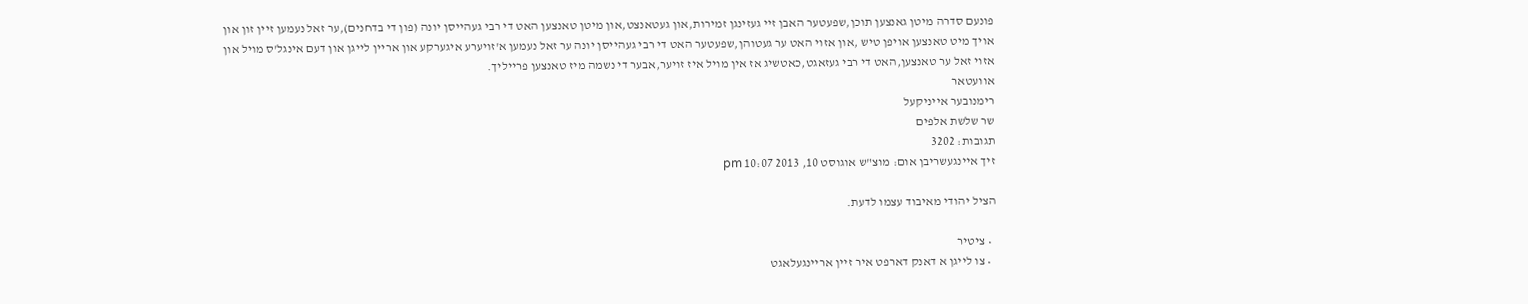פונעם סדרה מיטן גאנצען תוכן,שפעטער האבן זיי געזינגן זמירות,און געטאנצט,און מיטן טאנצען האט די רבי געהייסן יונה (פון די בדחנים),ער זאל נעמען זיין זון און אויך מיט טאנצען אויפן טיש ,און אזוי האט ער געטוהן,שפעטער האט די רבי געהייסן יונה ער זאל נעמען א'זויערע איגערקע און אריין לייגן און דעם אינגל'ס מויל און אזוי זאל ער טאנצען,האט די רבי געזאגט,כאטשיג אז אין מויל איז זויער,אבער די נשמה מיז טאנצען פרייליך.
אוועטאר
רימנובער אייניקעל
שר שלשת אלפים
תגובות: 3202
זיך איינגעשריבן אום: מוצ"ש אוגוסט 10, 2013 10:07 pm

הציל יהודי מאיבוד עצמו לדעת.

  • ציטיר
  • צו לייגן א דאנק דארפט איר זיין אריינגעלאגט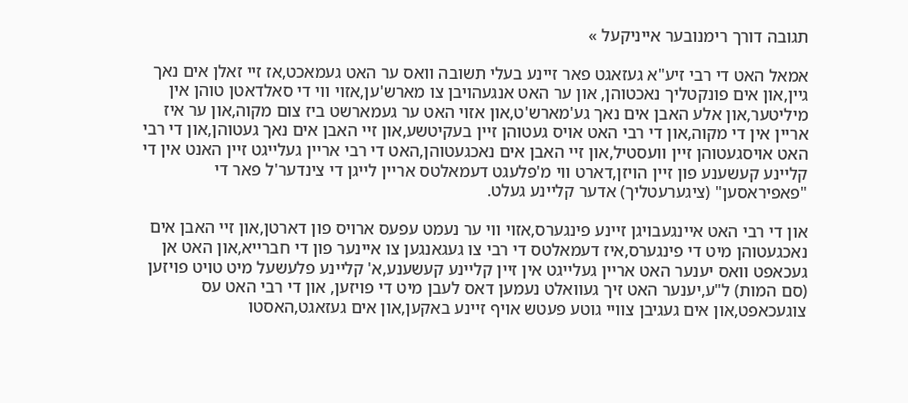תגובה דורך רימנובער אייניקעל »

אמאל האט די רבי זיע"א געזאגט פאר זיינע בעלי תשובה וואס ער האט געמאכט,אז זיי זאלן אים נאך גיין,און אים פונקטליך נאכטוהן, און ער האט אנגעהויבן צו מארש'ען,אזוי ווי די סאלדאטן טוהן אין מיליטער,און אלע האבן אים נאך גע'מארש'ט,און אזוי האט ער געמארשט ביז צום מקוה,און ער איז אריין אין די מקוה,און די רבי האט אויס געטוהן זיין בעקיטשע,און זיי האבן אים נאך געטוהן,און די רבי האט אויסגעטוהן זיין וועסטיל,און זיי האבן אים נאכגעטוהן,האט די רבי אריין געלייגט זיין האנט אין די קליינע קעשענע פון זיין הויזן,דארט ווי מ'פלעגט דעמאלטס אריין לייגן די צינדער'ל פאר די "פאפיראסען" (ציגערעטליך) אדער קליינע געלט.

און די רבי האט איינגעבויגן זיינע פינגערס,אזוי ווי ער נעמט עפעס ארויס פון דארטן,און זיי האבן אים נאכגעטוהן מיט די פינגערס,איז דעמאלטס די רבי צו געגאנגען צו איינער פון די חברייא,און האט אן געכאפט וואס יענער האט אריין געלייגט אין זיין קליינע קעשענע,א' קליינע פלעשעל מיט טויט פויזען (סם המות) ל"ע,יענער האט זיך געוואלט נעמען דאס לעבן מיט די פויזען, און די רבי האט עס צוגעכאפט,און אים געגיבן צוויי גוטע פעטש אויף זיינע באקען,און אים געזאגט,האסטו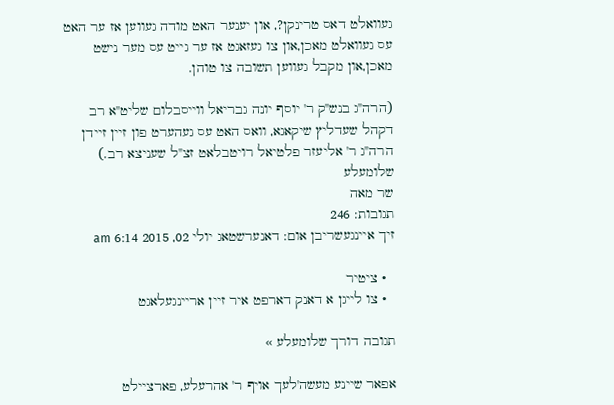געוואלט דאס טרינקן?, און יענער האט מודה געווען אז ער האט עס געוואלט מאכן,און צו געזאגט אז ער גייט עס מער נישט מאכן,און מקבל געווען תשובה צו טוהן.

(הרה"ג בנש"ק ר' יוסף יונה גבריאל ווייסבלום שליט"א רב דקהל שעדליץ שיקאגא, וואס האט עס געהערט פון זיין זיידן הרה"ג ר' אליעזר פלטיאל רויטבלאט זצ"ל שעניצא רב.)
שלומעלע
שר מאה
תגובות: 246
זיך איינגעשריבן אום: דאנערשטאג יולי 02, 2015 6:14 am

  • ציטיר
  • צו לייגן א דאנק דארפט איר זיין אריינגעלאגט

תגובה דורך שלומעלע »

אפאר שיינע מעשה'לעך אויף ר' אהרעלע, פארציילט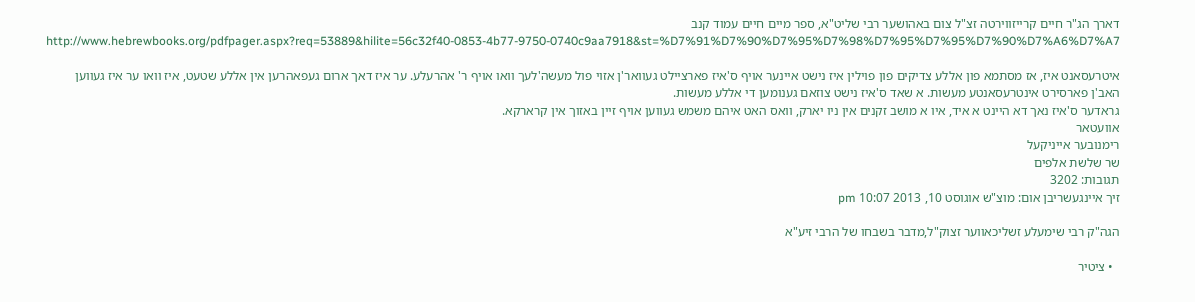דארך הג"ר חיים קרייזווירטה זצ"ל צום באהושער רבי שליט"א, ספר מיים חיים עמוד קנב
http://www.hebrewbooks.org/pdfpager.aspx?req=53889&hilite=56c32f40-0853-4b77-9750-0740c9aa7918&st=%D7%91%D7%90%D7%95%D7%98%D7%95%D7%95%D7%90%D7%A6%D7%A7

איטרעסאנט איז, אז מסתמא פון אללע צדיקים פון פוילין איז נישט איינער אויף ס'איז פארציילט געוואר'ן אזוי פול מעשה'לעך וואו אויף ר' אהרעלע. ער איז דאך ארום געפאהרען אין אללע שטעט, איז וואו ער איז געווען האב'ן פארסירט אינטרעסאנטע מעשות. א שאד ס'איז נישט צוזאם גענומען די אללע מעשות.
גראדער ס'איז נאך דא היינט א איד, איו א מושב זקנים אין ניו יארק, וואס האט איהם משמש געווען אויף זיין באזוך אין קרארקא.
אוועטאר
רימנובער אייניקעל
שר שלשת אלפים
תגובות: 3202
זיך איינגעשריבן אום: מוצ"ש אוגוסט 10, 2013 10:07 pm

הגה"ק רבי שימעלע זשליכאווער זצוק"ל,מדבר בשבחו של הרבי זיע"א

  • ציטיר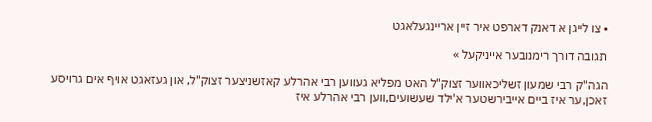• צו לייגן א דאנק דארפט איר זיין אריינגעלאגט

תגובה דורך רימנובער אייניקעל »

הגה"ק רבי שמעון זשליכאווער זצוק"ל האט מפליא געווען רבי אהרלע קאזשניצער זצוק"ל, און געזאגט אויף אים גרויסע זאכן,ער איז ביים אייבירשטער א'ילד שעשועים,ווען רבי אהרלע איז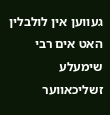געווען אין לולבלין האט אים רבי שימעלע זשליכאווער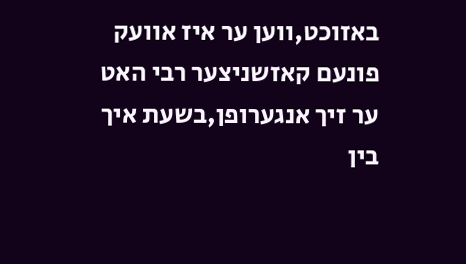באזוכט,ווען ער איז אוועק פונעם קאזשניצער רבי האט ער זיך אנגערופן,בשעת איך בין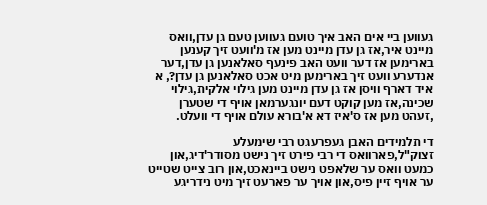געווען ביי אים האב איך טועם געווען טעם גן עדן,וואס מיינט איר,אז גן עדן מיינט מען אז מ'וועט זיך קענען בארימען אז דער וועט האב פינעף סאלאנען גן עדן,דער אנדערע וועט זיך בארימען מיט אכט סאלאנען גן עדן?, א איד דארף וויסן אז גן עדן מיינט מען גילוי אלקית,גילוי שכינה,אז מען קוקט דעם יונגערמאן אויף די שטערן ,זעהט מען אז ס'איז דא א'בורא עולם אויף די וועלט.

די תלמידים האבן געפרעגט רבי שימעלע זצוק"ל,פארוואס די רבי פירט זיך נישט מסודר'דיג,און כמעט וואס ער שלאפט נישט ביינאכט,און רוב צייט שטייט ער אויף זיין פיס,און אויך ער פארעט זיך מיט נידריגע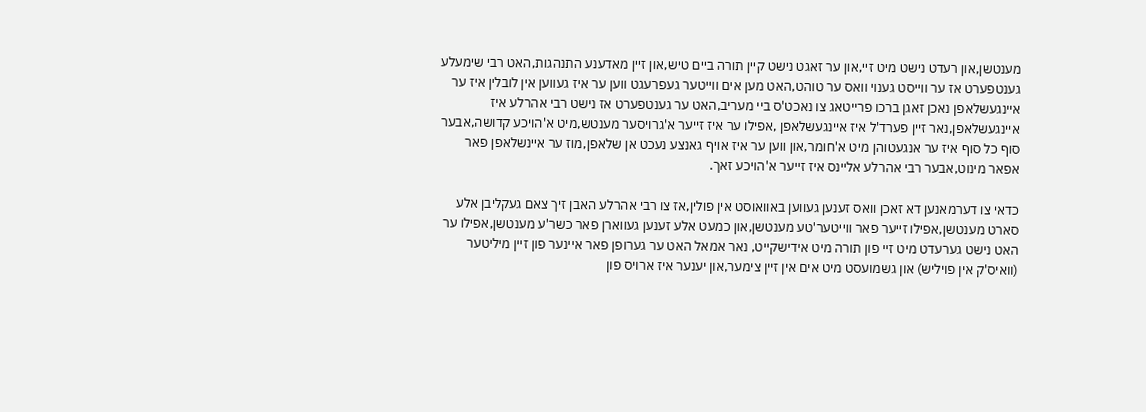מענטשן,און רעדט נישט מיט זיי,און ער זאגט נישט קיין תורה ביים טיש,און זיין מאדענע התנהגות,האט רבי שימעלע גענטפערט אז ער ווייסט גענוי וואס ער טוהט,האט מען אים ווייטער געפרעגט ווען ער איז געווען אין לובלין איז ער איינגעשלאפן נאכן זאגן ברכו פרייטאג צו נאכט'ס ביי מעריב,האט ער גענטפערט אז נישט רבי אהרלע איז איינגעשלאפן,נאר זיין פערד'ל איז איינגעשלאפן ,אפילו ער איז זייער א'גרויסער מענטש,מיט א'הויכע קדושה,אבער סוף כל סוף איז ער אנגעטוהן מיט א'חומר,און ווען ער איז אויף גאנצע נעכט אן שלאפן,מוז ער איינשלאפן פאר אפאר מינוט,אבער רבי אהרלע אליינס איז זייער א'הויכע זאך.

כדאי צו דערמאנען דא זאכן וואס זענען געווען באוואוסט אין פולין,אז צו רבי אהרלע האבן זיך צאם געקליבן אלע סארט מענטשן,אפילו זייער פאר ווייטער'טע מענטשן,און כמעט אלע זענען געווארן פאר כשר'ע מענטשן,אפילו ער האט נישט גערעדט מיט זיי פון תורה מיט אידישקייט, נאר אמאל האט ער גערופן פאר איינער פון זיין מיליטער (וואיס'ק אין פויליש) און גשמועסט מיט אים אין זיין צימער,און יענער איז ארויס פון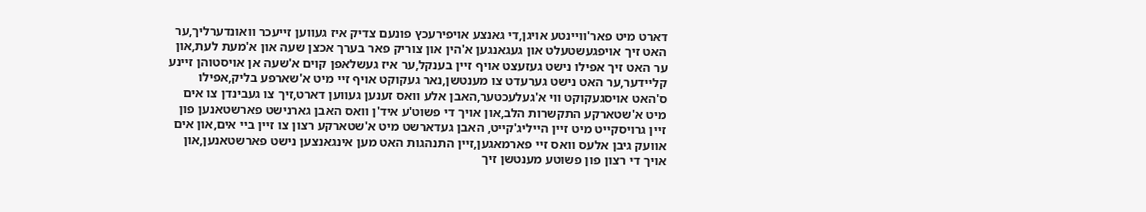דארט מיט פאר'וויינטע אויגן,די גאנצע אויפירעכץ פונעם צדיק איז געווען זייעכר וואונדערליך,ער האט זיך אויפגעשטעלט און געגאנגען א'הין און צוריק פאר בערך אכצן שעה און א'מעת לעת,און ער האט זיך אפילו נישט געזעצט אויף זיין בענקל,ער איז געשלאפן קוים א'שעה אן אויסטוהן זיינע קליידער,ער האט נישט גערעדט צו מענטשן,נאר געקוקט אויף זיי מיט א'שארפע בליק,אפילו ס'האט אויסגעקוקט ווי א'געלעכטער,האבן אלע וואס זענען געווען דארט,זיך צו געבינדן צו אים מיט א'שטארקע התקשרות הלב,און אויך די פשוט'ע איד'ן וואס האבן גארנישט פארשטאנען פון זיין גרויסקייט מיט זיין הייליג'קייט, האבן געדארשט מיט א'שטארקע רצון צו זיין ביי אים,און אים אוועק גיבן אלעס וואס זיי פארמאגען,זיין התנהגות האט מען אינגאנצען נישט פארשטאנען,און אויך די רצון פון פשוטע מענטשן זיך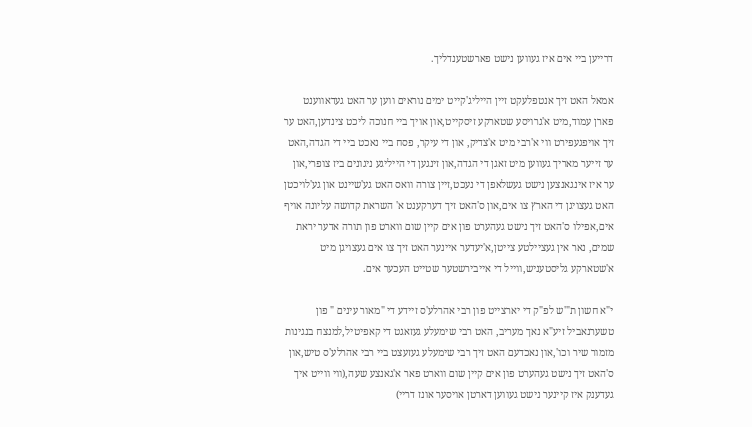דרייען ביי אים איז געווען נישט פארשטענדליך.

אמאל האט זיך אנטפלעקט זיין הייליג'קייט ימים נוראים ווען ער האט געדאווענט פארן עמוד,מיט א'גרויסע שטארקע זיסקייט,און אויך ביי חנוכה ליכט צינדען,האט ער זיך אויפגעפירט ווי א'רבי מיט א'צדיק, און די עיקר, פסח ביי נאכט ביי די הגדה,האט ער זייער מאריך געווען מיט זאגן די הגדה,און זינגען די הייליגע ניגונים ביז צופרי,און ער איז אינגאנצען נישט געשלאפן די נעכט,זיין צורה וואס האט גע'שיינט און גע'לויכטן האט געצויגן די הארץ צו אים,און ס'האט זיך דערקענט א' השראת קדושה עליונה אויף אים,אפילו ס'האט זיך נישט געהערט פון אים קיין שום ווארט פון תורה אדער יראת שמים, נאר אין געציילטע צייטן,א'יעדער איינער האט זיך צו אים געצויגן מיט א'שטארקע גליסטעניש,ווייל די אייבירשטער שטייט העכער אים.

י"א חשון ת"'ש לפ"ק די יארצייט פון רבי אהרלע'ס זיידע די "מאור עינים " פון טשערנאביל זיע"א נאך מעריב, האט רבי שימעלע געזאגט די קאפיטיל,למנצח בנגינות מזמור שיר וכו',און נאכדעם האט זיך רבי שימעלע געזעצט ביי רבי אהרלע'ס טיש,און ס'האט זיך נישט געהערט פון אים קיין שום ווארט פאר א'גאנצע שעה,(ווי ווייט איך געדענק איז קיינער נישט געווען דארטן אויסער אונז דריי)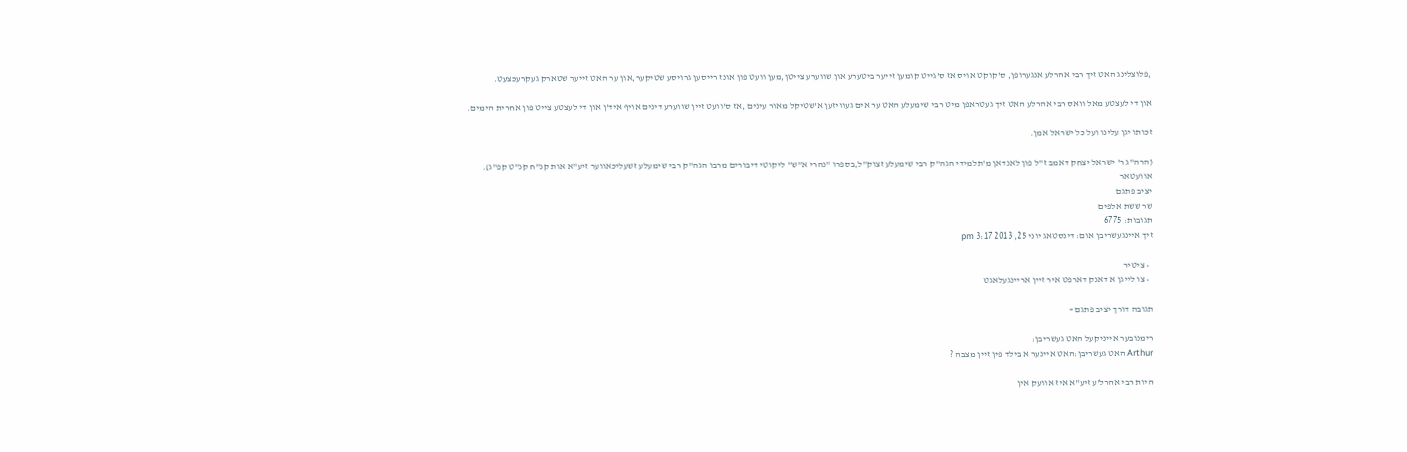,פלוצלינג האט זיך רבי אהרלע אנגערופן, ס'קוקט אויס אז ס'גייט קומען זייער ביטערע און שווערע צייטן,מען וועט פון אונז רייסען גרויסע שטיקער,און ער האט זייער שטארק געקרעכצעט.

און די לעצטע מאל וואס רבי אהרלע האט זיך געטראפן מיט רבי שימעלע האט ער אים געוויזען א'שטיקל מאור עינים ,אז ס'וועט זיין שווערע דינים אויף איד'ן און די לעצטע צייט פון אחרית הימים.

זכותו יגן עלינו ועל כל ישראל אמן.

(הרה"ג ר' ישראל יצחק דאמב ז"ל פון לאנדאן מ'תלמידי הגה"ק רבי שימעלע זצוק"ל,בספרו "נהרי א"ש" ליקוטי דיבורים מרבו הגה"ק רבי שימעלע זשעליכאווער זיע"א אות קנ"ח קנ"ט קפ"ג).
אוועטאר
יציב פתגם
שר ששת אלפים
תגובות: 6775
זיך איינגעשריבן אום: דינסטאג יוני 25, 2013 3:17 pm

  • ציטיר
  • צו לייגן א דאנק דארפט איר זיין אריינגעלאגט

תגובה דורך יציב פתגם »

רימנובער אייניקעל האט געשריבן:
Arthur האט געשריבן:האט איינער א בילד פין זיין מצבה ?

היות רבי אהרל'ע זיע"א איז אוועק אין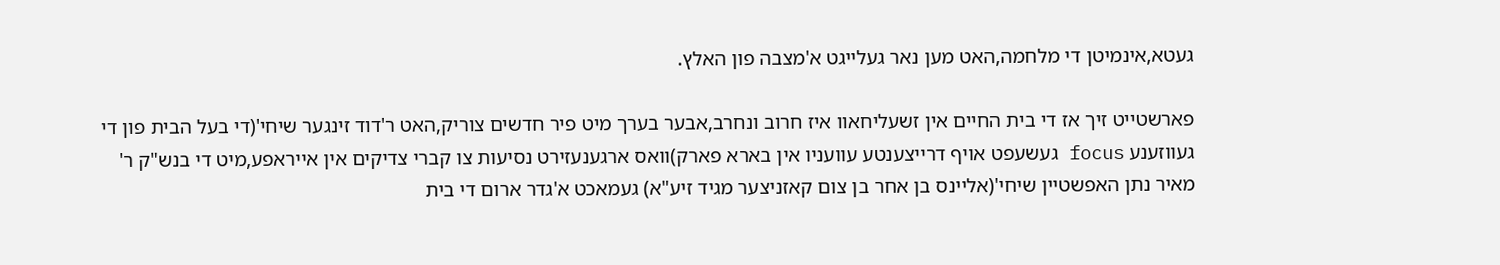געטא,אינמיטן די מלחמה,האט מען נאר געלייגט א'מצבה פון האלץ.

פארשטייט זיך אז די בית החיים אין זשעליחאוו איז חרוב ונחרב,אבער בערך מיט פיר חדשים צוריק,האט ר'דוד זינגער שיחי'(די בעל הבית פון די געווזענע focus געשעפט אויף דרייצענטע עוועניו אין בארא פארק)וואס ארגענעזירט נסיעות צו קברי צדיקים אין אייראפע,מיט די בנש"ק ר' מאיר נתן האפשטיין שיחי'(אליינס בן אחר בן צום קאזניצער מגיד זיע"א) געמאכט א'גדר ארום די בית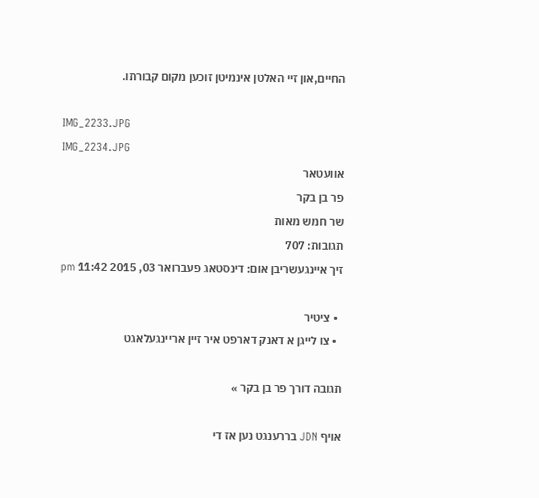החיים,און זיי האלטן אינמיטן זוכען מקום קבורתו.

IMG_2233.JPG
IMG_2234.JPG
אוועטאר
פר בן בקר
שר חמש מאות
תגובות: 707
זיך איינגעשריבן אום: דינסטאג פעברואר 03, 2015 11:42 pm

  • ציטיר
  • צו לייגן א דאנק דארפט איר זיין אריינגעלאגט

תגובה דורך פר בן בקר »

אויף JDN בררענגט נען אז די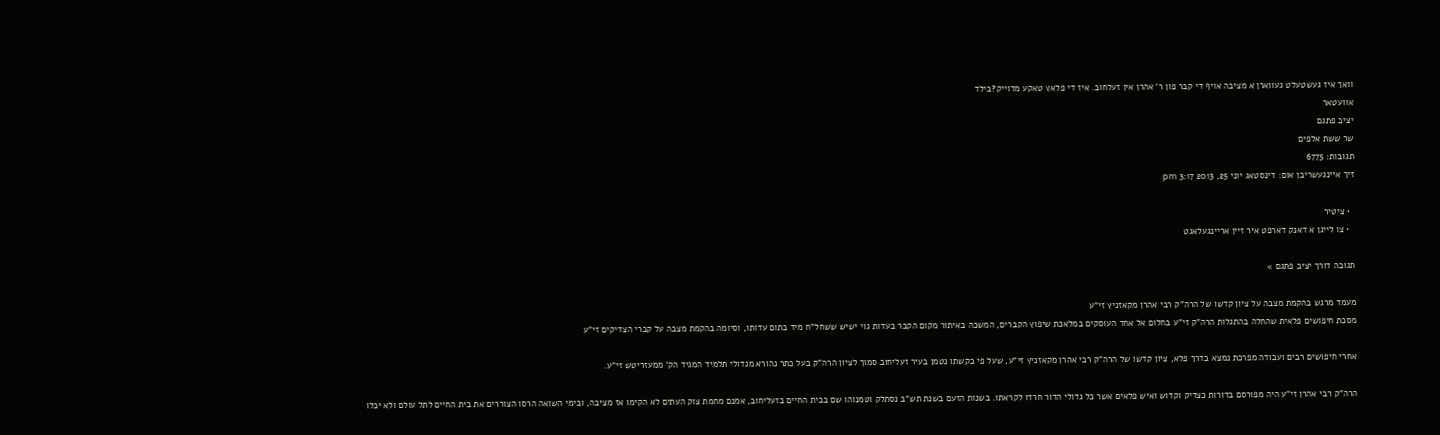וואך איז געשטעלט געווארן א מציבה אויף די קבר פון ר' אהרן אין זעלחוב. איז די פלאץ טאקע מדוייק?בילד
אוועטאר
יציב פתגם
שר ששת אלפים
תגובות: 6775
זיך איינגעשריבן אום: דינסטאג יוני 25, 2013 3:17 pm

  • ציטיר
  • צו לייגן א דאנק דארפט איר זיין אריינגעלאגט

תגובה דורך יציב פתגם »

מעמד מרגש בהקמת מצבה על ציון קדשו של הרה”ק רבי אהרן מקאזניץ זי”ע
מסכת חיפושים פלאית שהחלה בהתגלות הרה”ק זי”ע בחלום אל אחד העוסקים במלאכת שיפוץ הקברים, המשכה באיתור מקום הקבר בעדות גוי ישיש ששחל”ח מיד בתום עדותו, וסיומה בהקמת מצבה על קברי הצדיקים זי”ע

אחרי חיפושים רבים ועבודה מפרכת נמצא בדרך פלא, ציון קדשו של הרה”ק רבי אהרן מקאזניץ זי”ע, שעל פי בקשתו נטמן בעיר זעליחוב סמוך לציון הרה”ק בעל כתר נהורא מגדולי תלמיד המגיד הק’ ממעזריטש זי”ע.

הרה”ק רבי אהרן זי”ע היה מפורסם בדורות כצדיק וקדוש ואיש פלאים אשר כל גדולי הדור חרדו לקראתו. בשנות הזעם בשנת תש”ב נסתלק וטמנוהו שם בבית החיים בזעליחוב, אמנם מחמת צוק העתים לא הקימו אז מציבה, ובימי השואה הרסו הצוררים את בית החיים לתל עולם ולא יכלו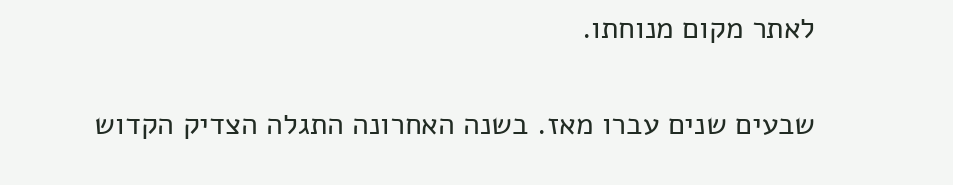לאתר מקום מנוחתו.

שבעים שנים עברו מאז. בשנה האחרונה התגלה הצדיק הקדוש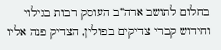בחלום לתושב ארה”ב העוסק רבות בגילוי וחידוש קברי צדיקים בפולין, הצדיק פנה אליו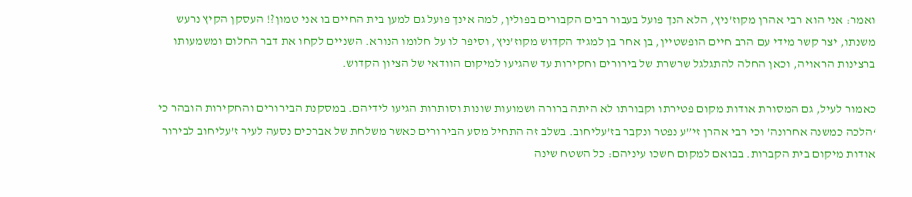ואמר: אני הוא רבי אהרן מקוז’ניץ, הלא הנך פועל בעבור רבים הקבורים בפולין, למה אינך פועל גם למען בית החיים בו אני טמון?! העסקן הקיץ נרעש משנתו, יצר קשר מידי עם הרב חיים הופשטיין, בן אחר בן למגיד הקדוש מקוז’ניץ, וסיפר לו על חלומו הנורא. השניים לקחו את דבר החלום ומשמעותו ברצינות הראויה, וכאן החלה להתגלגל שרשרת של בירורים וחקירות עד שהגיעו למיקום הוודאי של הציון הקדוש.

כאמור לעיל, גם המסורת אודות מקום פטירתו וקבורתו לא היתה ברורה ושמועות שונות וסותרות הגיעו לידיהם. במסקנת הבירורים והחקירות הובהר כי ‘הלכה כמשנה אחרונה’ וכי רבי אהרן זי”ע נפטר ונקבר בז’עליחוב. בשלב זה התחיל מסע הבירורים כאשר משלחת של אברכים נסעה לעיר ז’עליחוב לבירור אודות מיקום בית הקברות. בבואם למקום חשכו עיניהם: כל השטח שינה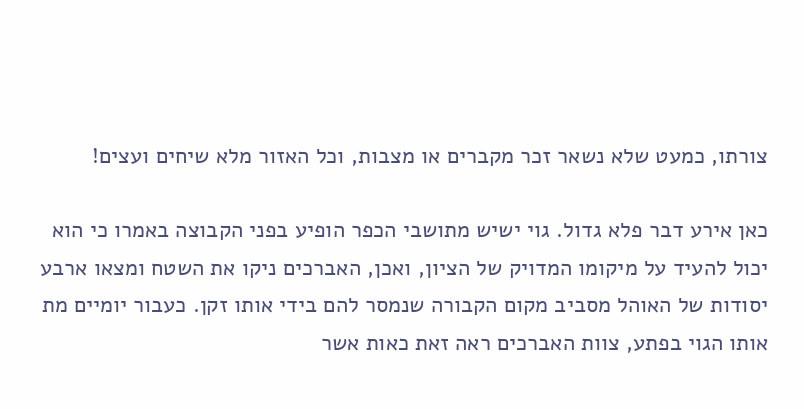צורתו, כמעט שלא נשאר זכר מקברים או מצבות, וכל האזור מלא שיחים ועצים!

כאן אירע דבר פלא גדול. גוי ישיש מתושבי הכפר הופיע בפני הקבוצה באמרו כי הוא יכול להעיד על מיקומו המדויק של הציון, ואכן, האברכים ניקו את השטח ומצאו ארבע יסודות של האוהל מסביב מקום הקבורה שנמסר להם בידי אותו זקן. כעבור יומיים מת אותו הגוי בפתע, צוות האברכים ראה זאת כאות אשר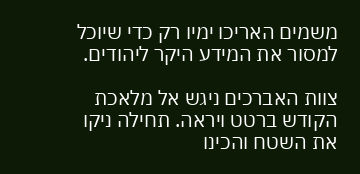משמים האריכו ימיו רק כדי שיוכל למסור את המידע היקר ליהודים.

צוות האברכים ניגש אל מלאכת הקודש ברטט ויראה. תחילה ניקו את השטח והכינו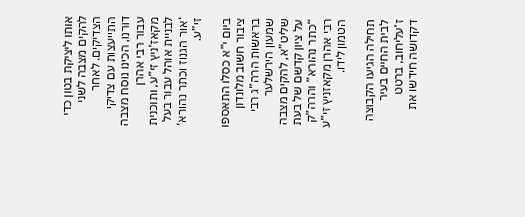אותו ליציקת בטון כדי להקים מצבה לשני הצדיקים. לאחר התייעצות עם צדיקי דורנו, הכינו נוסח מצבה עבור רבי אהרן מקאז’ניץ זי”ע, ותוכנית לבניית אוהל עבור בעל ‘אור הגנוז וכתר נהורא’ זי”ע.

ביום י”א כסלו התאספו ציבור חשוב מלונדון בראשות הרה”ג רבי שמעון הירשלער שליט”א, להקים מצבה על ציון קדשם של בעת “כתר נהורא” והרה”ק רבי אהרן מקאזניץ זי”ע הטמון לידו.

תחילה הגיעו הקבוצה לבית החיים בעיר ז’עליחוב, ברטט דקדושה חידשו את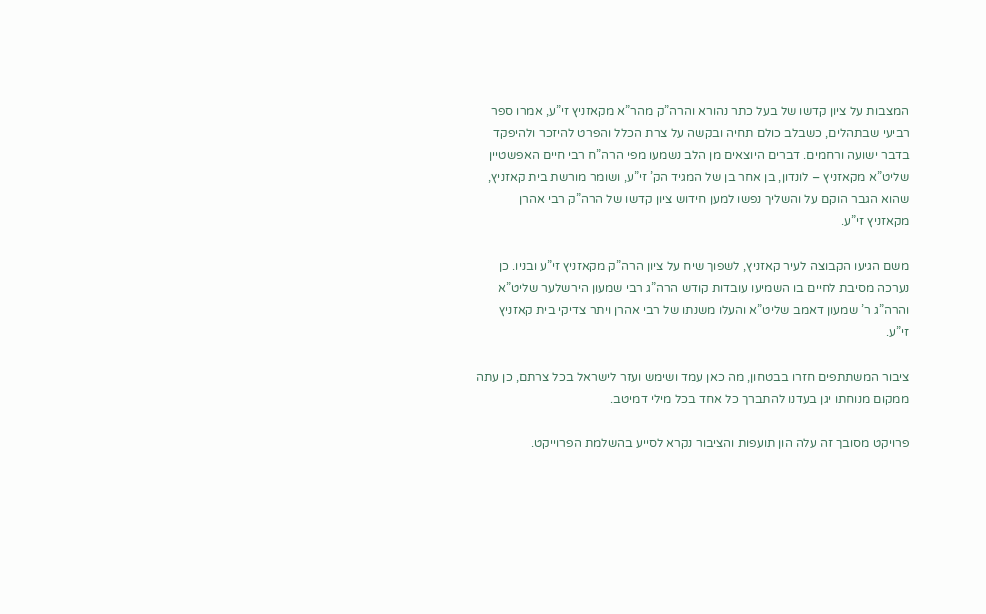המצבות על ציון קדשו של בעל כתר נהורא והרה”ק מהר”א מקאזניץ זי”ע, אמרו ספר רביעי שבתהלים, כשבלב כולם תחיה ובקשה על צרת הכלל והפרט להיזכר ולהיפקד בדבר ישועה ורחמים. דברים היוצאים מן הלב נשמעו מפי הרה”ח רבי חיים האפשטיין שליט”א מקאזניץ – לונדון, בן אחר בן של המגיד הק’ זי”ע, ושומר מורשת בית קאזניץ, שהוא הגבר הוקם על והשליך נפשו למען חידוש ציון קדשו של הרה”ק רבי אהרן מקאזניץ זי”ע.

משם הגיעו הקבוצה לעיר קאזניץ, לשפוך שיח על ציון הרה”ק מקאזניץ זי”ע ובניו. כן נערכה מסיבת לחיים בו השמיעו עובדות קודש הרה”ג רבי שמעון הירשלער שליט”א והרה”ג ר’ שמעון דאמב שליט”א והעלו משנתו של רבי אהרן ויתר צדיקי בית קאזניץ זי”ע.

ציבור המשתתפים חזרו בבטחון, מה כאן עמד ושימש ועזר לישראל בכל צרתם, כן עתה ממקום מנוחתו יגן בעדנו להתברך כל אחד בכל מילי דמיטב.

פרויקט מסובך זה עלה הון תועפות והציבור נקרא לסייע בהשלמת הפרוייקט.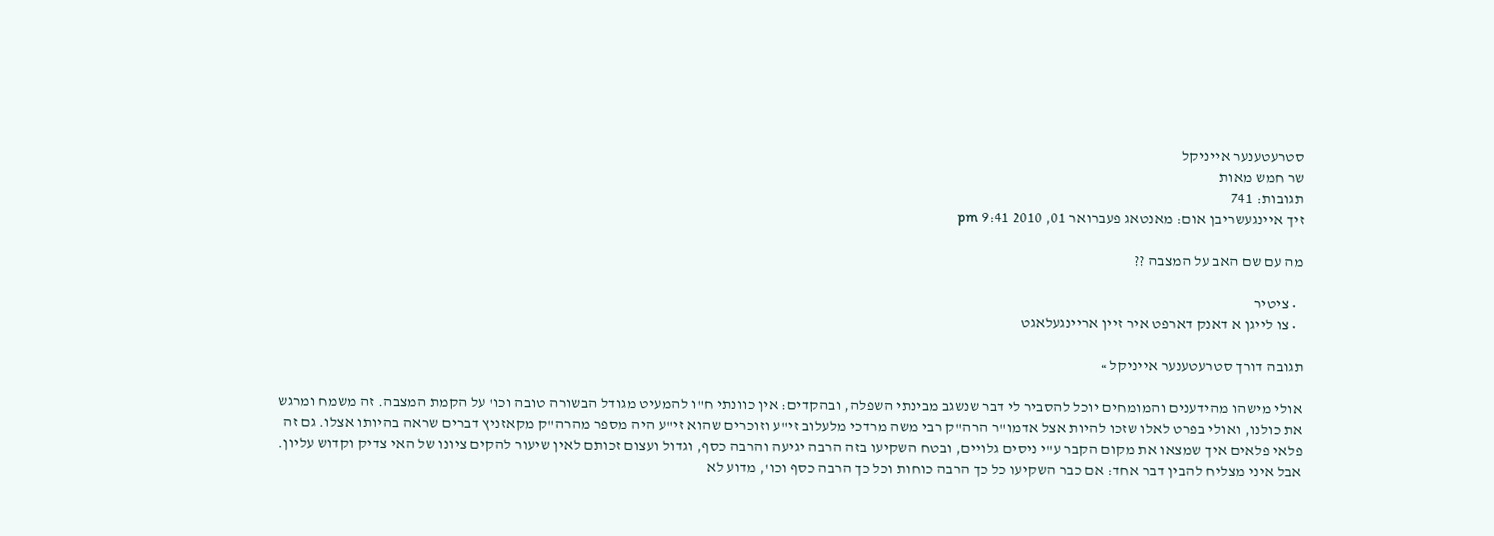סטרעטענער אייניקל
שר חמש מאות
תגובות: 741
זיך איינגעשריבן אום: מאנטאג פעברואר 01, 2010 9:41 pm

מה עם שם האב על המצבה ??

  • ציטיר
  • צו לייגן א דאנק דארפט איר זיין אריינגעלאגט

תגובה דורך סטרעטענער אייניקל »

אולי מישהו מהידענים והמומחים יוכל להסביר לי דבר שנשגב מבינתי השפלה, ובהקדים: אין כוונתי ח"ו להמעיט מגודל הבשורה טובה וכו' על הקמת המצבה. זה משמח ומרגש את כולנו, ואולי בפרט לאלו שזכו להיות אצל אדמו"ר הרה"ק רבי משה מרדכי מלעלוב זי"ע וזוכרים שהוא זי"ע היה מספר מהרה"ק מקאזניץ דברים שראה בהיותו אצלו. גם זה פלאי פלאים איך שמצאו את מקום הקבר ע"י ניסים גלויים, ובטח השקיעו בזה הרבה יגיעה והרבה כסף, וגדול ועצום זכותם לאין שיעור להקים ציונו של האי צדיק וקדוש עליון.
אבל איני מצליח להבין דבר אחד: אם כבר השקיעו כל כך הרבה כוחות וכל כך הרבה כסף וכו', מדוע לא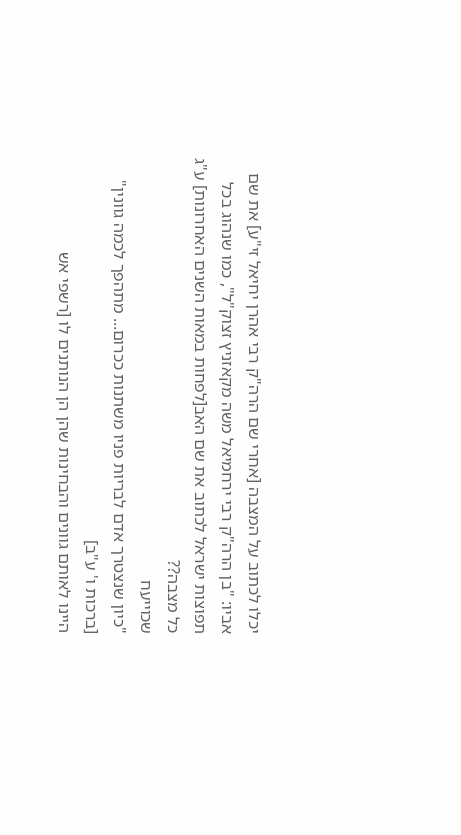יכלו לכתוב על המצבה [אחרי שם הרה"ק רבי אהרן יחיאל זי"ע] את שם אביו: "בן הרה"ק רבי ירחמיאל משה מקאזניץ זצוק"ל", כמו שנהוג בכל תפוצות ישראל לכתוב את שם האב[לפחות במאות השנים האחרונות] ע"ג כל מצבה??
שכוייעח
"כיון שנצטרך אדם לבריות פניו משתנות ככרום... מתהפך לכמה גוונין" [ברכות ו' ע"ב]
היינו לאותם גוונים והבחינות שהן הן הנותנים לו [רשפי אש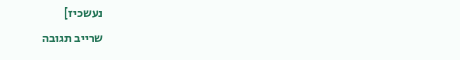נעשכיז]
שרייב תגובה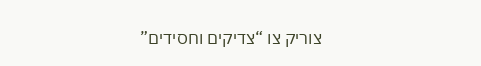צוריק צו “צדיקים וחסידים”